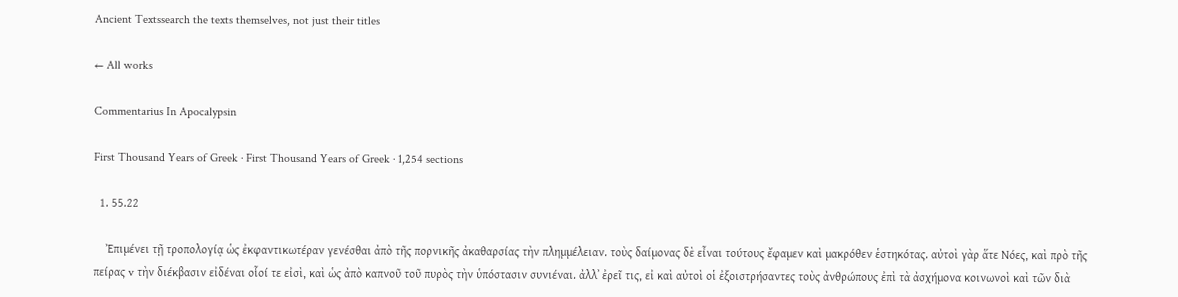Ancient Textssearch the texts themselves, not just their titles

← All works

Commentarius In Apocalypsin

First Thousand Years of Greek · First Thousand Years of Greek · 1,254 sections

  1. 55.22

    Ἐπιμένει τῇ τροπολογίᾳ ὡς ἐκφαντικωτέραν γενέσθαι ἀπὸ τῆς πορνικῆς ἀκαθαρσίας τὴν πλημμέλειαν. τοὺς δαίμονας δὲ εἶναι τούτους ἔφαμεν καὶ μακρόθεν ἑστηκότας. αὐτοὶ γὰρ ἅτε Νόες, καὶ πρὸ τῆς πείρας v τὴν διέκβασιν εἰδέναι οἷοί τε εἰσὶ, καὶ ὡς ἀπὸ καπνοῦ τοῦ πυρὸς τὴν ὑπόστασιν συνιέναι. ἀλλ᾿ ἐρεῖ τις, εἰ καὶ αὐτοὶ οἱ ἐξοιστρήσαντες τοὺς ἀνθρώπους ἐπὶ τὰ ἀσχήμονα κοινωνοὶ καὶ τῶν διὰ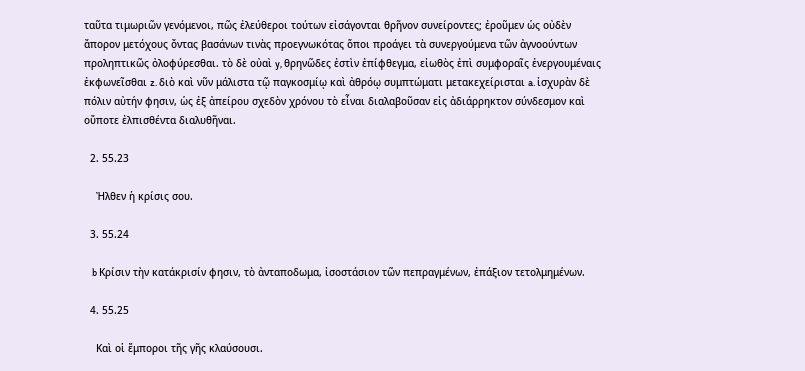ταῦτα τιμωριῶν γενόμενοι, πῶς ἐλεύθεροι τούτων εἰσάγονται θρῆνον συνείροντες; ἐροῦμεν ὡς οὐδὲν ἄπορον μετόχους ὄντας βασάνων τινὰς προεγνωκότας ὅποι προάγει τὰ συνεργούμενα τῶν ἀγνοούντων προληπτικῶς ὀλοφύρεσθαι. τὸ δὲ οὐαὶ y, θρηνῶδες ἐστὶν ἐπίφθεγμα, εἰωθὸς ἐπὶ συμφοραῖς ἐνεργουμέναις ἐκφωνεῖσθαι z. διὸ καὶ νῦν μάλιστα τῷ παγκοσμίῳ καὶ ἀθρόῳ συμπτώματι μετακεχείρισται a. ἰσχυρὰν δὲ πόλιν αὐτήν φησιν, ὡς ἐξ ἀπείρου σχεδὸν χρόνου τὸ εἶναι διαλαβοῦσαν εἰς ἀδιάρρηκτον σύνδεσμον καὶ οὔποτε ἐλπισθέντα διαλυθῆναι.

  2. 55.23

    Ἠλθεν ἡ κρίσις σου.

  3. 55.24

    b Κρίσιν τὴν κατάκρισίν φησιν, τὸ ἀνταποδωμα, ἰσοστάσιον τῶν πεπραγμένων, ἐπάξιον τετολμημένων.

  4. 55.25

    Καὶ οἱ ἔμποροι τῆς γῆς κλαύσουσι.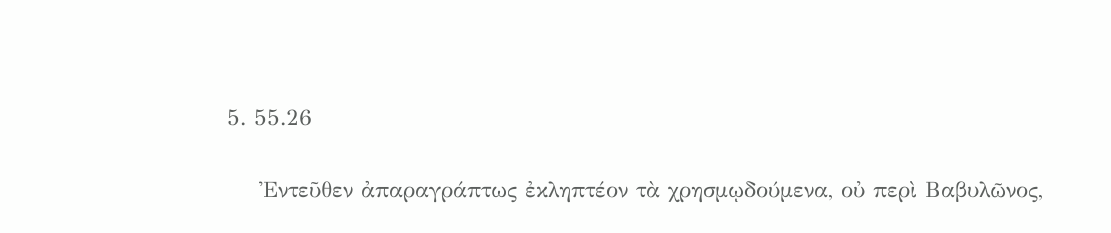5. 55.26

    Ἐντεῦθεν ἀπαραγράπτως ἐκληπτέον τὰ χρησμῳδούμενα, οὐ περὶ Βαβυλῶνος,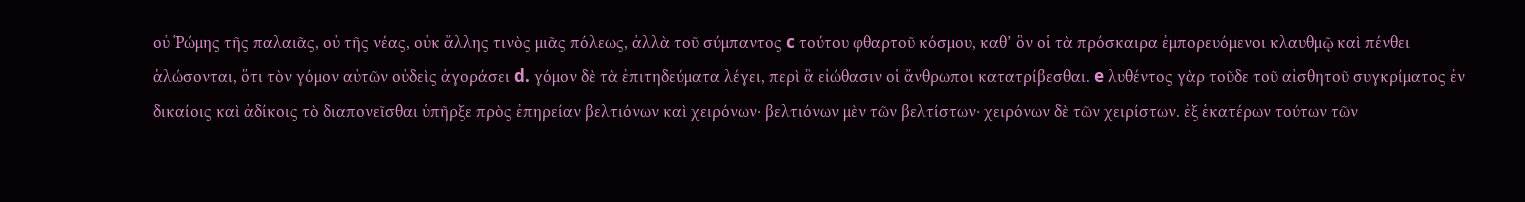οὐ Ῥώμης τῆς παλαιᾶς, οὐ τῆς νέας, οὐκ ἄλλης τινὸς μιᾶς πόλεως, ἀλλὰ τοῦ σύμπαντος c τούτου φθαρτοῦ κόσμου, καθ’ ὃν οἱ τὰ πρόσκαιρα ἐμπορευόμενοι κλαυθμῷ καὶ πένθει ἁλώσονται, ὅτι τὸν γόμον αὐτῶν οὐδεὶς ἀγοράσει d. γόμον δὲ τὰ ἐπιτηδεύματα λέγει, περὶ ἃ εἰώθασιν οἱ ἄνθρωποι κατατρίβεσθαι. e λυθέντος γὰρ τοῦδε τοῦ αἰσθητοῦ συγκρίματος ἐν δικαίοις καὶ ἀδίκοις τὸ διαπονεῖσθαι ὑπῆρξε πρὸς ἐπηρείαν βελτιόνων καὶ χειρόνων· βελτιόνων μὲν τῶν βελτίστων· χειρόνων δὲ τῶν χειρίστων. ἐξ ἑκατέρων τούτων τῶν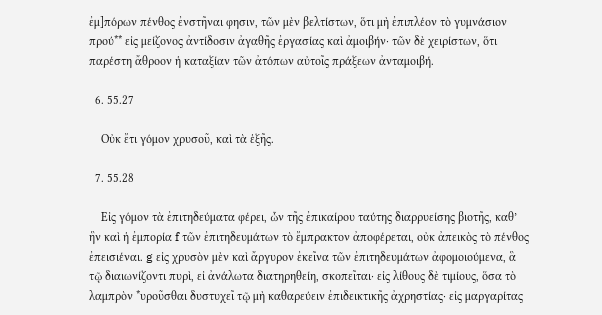ἐμ]πόρων πένθος ἐνστῆναι φησιν, τῶν μὲν βελτίστων, ὅτι μὴ ἐπιπλέον τὸ γυμνάσιον πρού** εἰς μείζονος ἀντίδοσιν ἀγαθῆς ἐργασίας καὶ ἀμοιβήν· τῶν δὲ χειρίστων, ὅτι παρέστη ἄθροον ἡ καταξίαν τῶν ἀτόπων αὐτοῖς πράξεων ἀνταμοιβή.

  6. 55.27

    Οὐκ ἔτι γόμον χρυσοῦ, καὶ τὰ ἑξῆς.

  7. 55.28

    Εἰς γόμον τὰ ἐπιτηδεύματα φέρει, ὧν τῆς ἐπικαίρου ταύτης διαρρυείσης βιοτῆς, καθ’ ἣν καὶ ἡ ἐμπορία f τῶν ἐπιτηδευμάτων τὸ ἔμπρακτον ἀποφέρεται, οὐκ ἀπεικὸς τὸ πένθος ἐπεισιέναι. g εἰς χρυσὸν μὲν καὶ ἄργυρον ἐκεῖνα τῶν ἐπιτηδευμάτων ἀφομοιούμενα, ἃ τῷ διαιωνίζοντι πυρὶ, εἰ ἀνάλωτα διατηρηθείη, σκοπεῖται· εἰς λίθους δὲ τιμίους, ὅσα τὸ λαμπρὸν *υροῦσθαι δυστυχεῖ τῷ μὴ καθαρεύειν ἐπιδεικτικῆς ἀχρηστίας· εἰς μαργαρίτας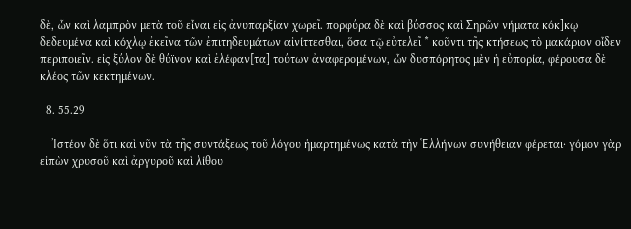δὲ, ὧν καὶ λαμπρὸν μετὰ τοῦ εἶναι εἰς ἀνυπαρξίαν χωρεῖ. πορφύρα δὲ καὶ βύσσος καὶ Σηρῶν νήματα κόκ]κῳ δεδευμένα καὶ κόχλῳ ἐκεῖνα τῶν ἐπιτηδευμάτων αἰνίττεσθαι, ὅσα τῷ εὐτελεῖ * κοῦντι τῆς κτήσεως τὸ μακάριον οἶδεν περιποιεῖν. εἰς ξύλον δὲ θύϊνον καὶ ἐλέφαν[τα] τούτων ἀναφερομένων, ὧν δυσπόρητος μὲν ἡ εὐπορία, φέρουσα δὲ κλέος τῶν κεκτημένων.

  8. 55.29

    Ἰστέον δὲ ὅτι καὶ νῦν τὰ τῆς συντάξεως τοῦ λόγου ἡμαρτημένως κατὰ τὴν Ἑλλήνων συνήθειαν φέρεται· γόμον γὰρ εἰπὼν χρυσοῦ καὶ ἀργυροῦ καὶ λίθου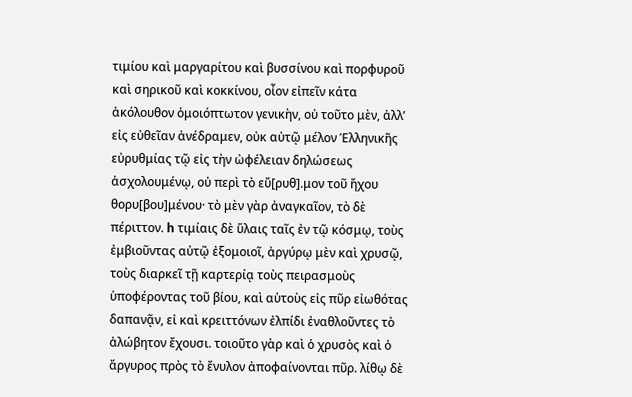τιμίου καὶ μαργαρίτου καὶ βυσσίνου καὶ πορφυροῦ καὶ σηρικοῦ καὶ κοκκίνου, οἶον εἰπεῖν κάτα ἀκόλουθον ὁμοιόπτωτον γενικὴν, οὐ τοῦτο μὲν, ἀλλ’ εἰς εὐθεῖαν ἀνέδραμεν, οὐκ αὐτῷ μέλον Ἑλληνικῆς εὐρυθμίας τῷ εἰς τὴν ὠφέλειαν δηλώσεως ἀσχολουμένῳ, οὐ περὶ τὸ εὔ[ρυθ].μον τοῦ ἤχου θορυ[βου]μένου· τὸ μὲν γὰρ ἀναγκαῖον, τὸ δὲ πέριττον. h τιμίαις δὲ ὕλαις ταῖς ἐν τῷ κόσμῳ, τοὺς ἐμβιοῦντας αὐτῷ ἐξομοιοῖ, ἀργύρῳ μὲν καὶ χρυσῷ, τοὺς διαρκεῖ τῇ καρτερίᾳ τοὺς πειρασμοὺς ὑποφέροντας τοῦ βίου, καὶ αὑτοὺς εἰς πῦρ εἰωθότας δαπανᾷν, εἰ καὶ κρειττόνων ἐλπίδι ἐναθλοῦντες τὸ ἀλώβητον ἔχουσι. τοιοῦτο γὰρ καὶ ὁ χρυσὸς καὶ ὁ ἄργυρος πρὸς τὸ ἔνυλον ἀποφαίνονται πῦρ. λίθῳ δὲ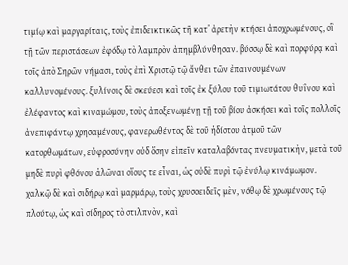τιμίῳ καὶ μαργαρίταις, τοὺς ἐπιδεικτικῶς τῆ κατ’ ἀρετὴν κτήσει ἀποχρωμένους, οἳ τῇ τῶν περιστάσεων ἐφόδῳ τὸ λαμπρὸν ἀπημβλύνθησαν. βύσσῳ δὲ καὶ πορφύρᾳ καὶ τοῖς ἀπὸ Σηρῶν νήμασι, τοὺς ἐπὶ Χριστῷ τῷ ἄνθει τῶν ἐπαινουμένων καλλυνομένους. ξυλίνοις δὲ σκεύεσι καὶ τοῖς ἐκ ξύλου τοῦ τιμιωτάτου θυΐνου καὶ ἐλέφαντος καὶ κιναμώμου, τοὺς ἀποξενωμένῃ τῇ τοῦ βίου ἀσκήσει καὶ τοῖς πολλοῖς ἀνεπιφάντῳ χρησαμένους, φανερωθέντος δὲ τοῦ ἡδίστου ἀτμοῦ τῶν κατορθωμάτων, εὐφροσύνην οὐδ ὅσην εἰπεῖν καταλαβόντας πνευματικὴν, μετὰ τοῦ μηδὲ πυρὶ φθόνου ἁλῶναι οἵους τε εἶναι, ὡς οὐδὲ πυρὶ τῷ ἐνύλῳ κινάμωμον. χαλκῷ δὲ καὶ σιδήρῳ καὶ μαρμάρῳ, τοὺς χρυσοειδεῖς μὲν, νόθῳ δὲ χρωμένους τῷ πλούτῳ, ὡς καὶ σίδηρος τὸ στιλπνὸν, καὶ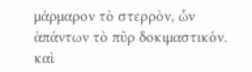μάρμαρον τὸ στερρὸν, ὧν ἁπάντων τὸ πῦρ δοκιμαστικόν. καὶ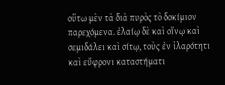οὕτω μὲν τὰ διὰ πυρὸς τὸ δοκίμιον παρεχόμενα. ἐλαίῳ δὲ καὶ οἴνῳ καὶ σεμιδάλει καὶ σίτῳ, τοὺς ἐν ἱλαρότητι καὶ εὔφρονι καταστήματι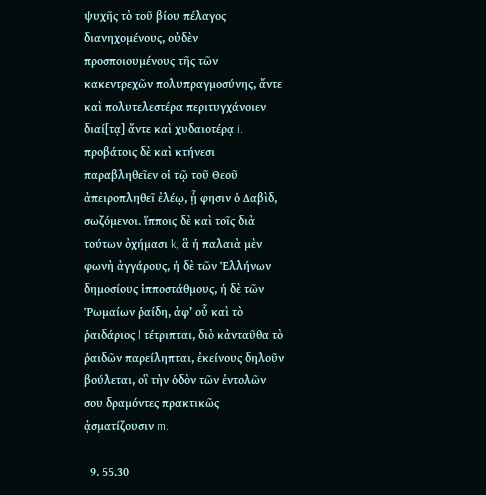ψυχῆς τὸ τοῦ βίου πέλαγος διανηχομένους, οὐδὲν προσποιουμένους τῆς τῶν κακεντρεχῶν πολυπραγμοσύνης, ἄντε καὶ πολυτελεστέρα περιτυγχάνοιεν διαί[τᾳ] ἄντε καὶ χυδαιοτέρᾳ i. προβάτοις δὲ καὶ κτήνεσι παραβληθεῖεν οἱ τῷ τοῦ Θεοῦ ἀπειροπληθεῖ ἐλέῳ, ᾗ φησιν ὁ Δαβὶδ, σωζόμενοι. ἵπποις δὲ καὶ τοῖς διὰ τούτων ὀχήμασι k, ἃ ἡ παλαιὰ μὲν φωνὴ ἀγγάρους, ἡ δὲ τῶν Ἑλλήνων δημοσίους ἱπποστάθμους, ἡ δὲ τῶν Ῥωμαίων ῥαίδη, ἀφ’ οὗ καὶ τὸ ῥαιδάριος l τέτριπται, διὸ κἀνταῦθα τὸ ῥαιδῶν παρείληπται, ἐκείνους δηλοῦν βούλεται, οἳ τὴν ὁδὸν τῶν ἐντολῶν σου δραμόντες πρακτικῶς ᾀσματίζουσιν m.

  9. 55.30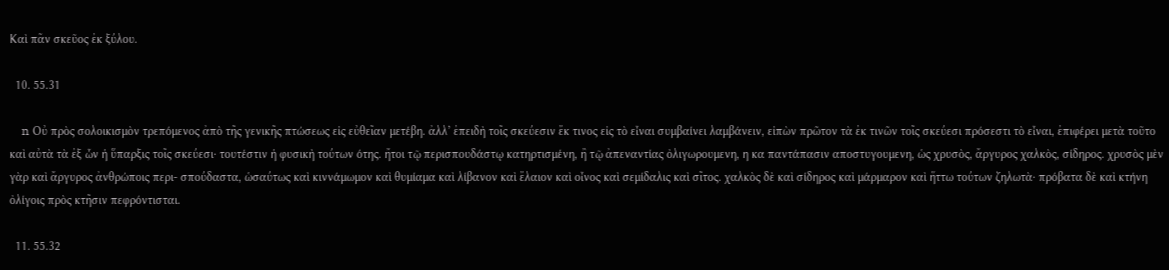Καὶ πᾶν σκεῦος ἐκ ξύλου.

  10. 55.31

    n Οὐ πρὸς σολοικισμὸν τρεπόμενος ἀπὸ τῆς γενικῆς πτώσεως εἰς εὐθεῖαν μετέβη. ἀλλ’ ἐπειδὴ τοῖς σκεύεσιν ἔκ τινος εἰς τὸ εἶναι συμβαίνει λαμβάνειν, εἰπὼν πρῶτον τὰ ἐκ τινῶν τοῖς σκεύεσι πρόσεστι τὸ εἶναι, ἐπιφέρει μετὰ τοῦτο καὶ αὐτὰ τὰ ἐξ ὧν ἡ ὕπαρξις τοῖς σκεύεσι· τουτέστιν ἡ φυσικὴ τούτων ότης. ἤτοι τῷ περισπουδάστῳ κατηρτισμένη, ἢ τῷ ἀπεναντίας ὀλιγωρουμενη, η κα παντάπασιν αποστυγουμενη, ὡς χρυσὸς, ἄργυρος χαλκὸς, σίδηρος. χρυσὸς μὲν γὰρ καὶ ἄργυρος ἀνθρώποις περι- σπούδαστα, ὡσαύτως καὶ κιννάμωμον καὶ θυμίαμα καὶ λίβανον καὶ ἔλαιον καὶ οἶνος καὶ σεμίδαλις καὶ σῖτος. χαλκὸς δὲ καὶ σίδηρος καὶ μάρμαρον καὶ ἥττω τούτων ζηλωτὰ· πρόβατα δὲ καὶ κτήνη ὀλίγοις πρὸς κτῆσιν πεφρόντισται.

  11. 55.32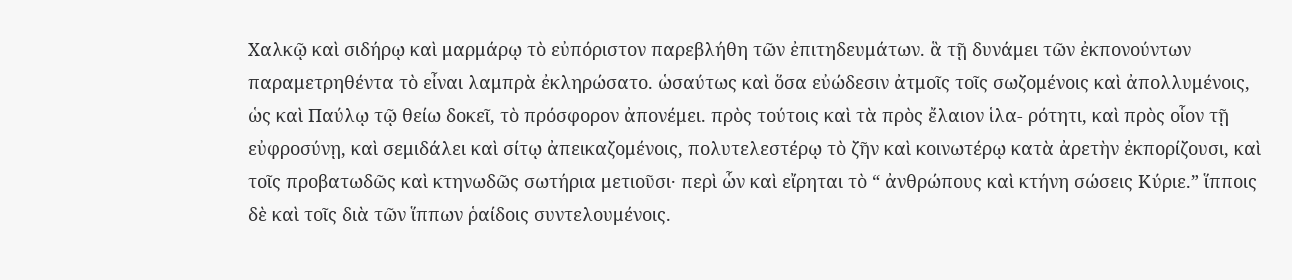Χαλκῷ καὶ σιδήρῳ καὶ μαρμάρῳ τὸ εὐπόριστον παρεβλήθη τῶν ἐπιτηδευμάτων. ἃ τῇ δυνάμει τῶν ἐκπονούντων παραμετρηθέντα τὸ εἶναι λαμπρὰ ἐκληρώσατο. ὡσαύτως καὶ ὅσα εὐώδεσιν ἀτμοῖς τοῖς σωζομένοις καὶ ἀπολλυμένοις, ὡς καὶ Παύλῳ τῷ θείω δοκεῖ, τὸ πρόσφορον ἀπονέμει. πρὸς τούτοις καὶ τὰ πρὸς ἔλαιον ἱλα- ρότητι, καὶ πρὸς οἷον τῇ εὐφροσύνῃ, καὶ σεμιδάλει καὶ σίτῳ ἀπεικαζομένοις, πολυτελεστέρῳ τὸ ζῆν καὶ κοινωτέρῳ κατὰ ἀρετὴν ἐκπορίζουσι, καὶ τοῖς προβατωδῶς καὶ κτηνωδῶς σωτήρια μετιοῦσι· περὶ ὧν καὶ εἴρηται τὸ “ ἀνθρώπους καὶ κτήνη σώσεις Κύριε.” ἵπποις δὲ καὶ τοῖς διὰ τῶν ἵππων ῥαίδοις συντελουμένοις.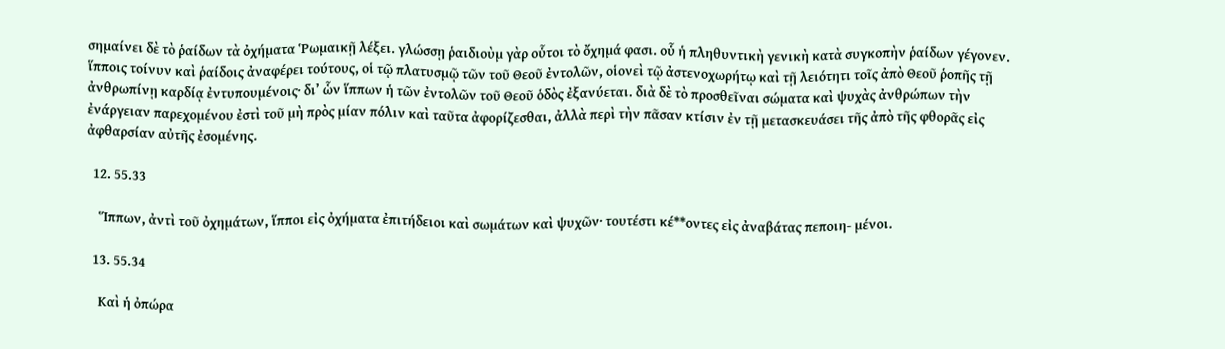σημαίνει δὲ τὸ ῥαίδων τὰ ὀχήματα Ῥωμαικῇ λέξει. γλώσσῃ ῥαιδιοὺμ γὰρ οὗτοι τὸ ὄχημά φασι. οὗ ἡ πληθυντικὴ γενικὴ κατὰ συγκοπὴν ῥαίδων γέγονεν. ἵπποις τοίνυν καὶ ῥαίδοις ἀναφέρει τούτους, οἱ τῷ πλατυσμῷ τῶν τοῦ Θεοῦ ἐντολῶν, οἱονεὶ τῷ ἀστενοχωρήτῳ καὶ τῇ λειότητι τοῖς ἀπὸ Θεοῦ ῥοπῆς τῇ ἀνθρωπίνῃ καρδίᾳ ἐντυπουμένοις· δι’ ὧν ἵππων ἡ τῶν ἐντολῶν τοῦ Θεοῦ ὁδὸς ἐξανύεται. διὰ δὲ τὸ προσθεῖναι σώματα καὶ ψυχὰς ἀνθρώπων τὴν ἐνάργειαν παρεχομένου ἐστὶ τοῦ μὴ πρὸς μίαν πόλιν καὶ ταῦτα ἀφορίζεσθαι, ἀλλὰ περὶ τὴν πᾶσαν κτίσιν ἐν τῇ μετασκευάσει τῆς ἀπὸ τῆς φθορᾶς εἰς ἀφθαρσίαν αὐτῆς ἐσομένης.

  12. 55.33

    Ἵππων, ἀντὶ τοῦ ὀχημάτων, ἵπποι εἰς ὀχήματα ἐπιτήδειοι καὶ σωμάτων καὶ ψυχῶν· τουτέστι κέ**οντες εἰς ἀναβάτας πεποιη- μένοι.

  13. 55.34

    Καὶ ἡ ὀπώρα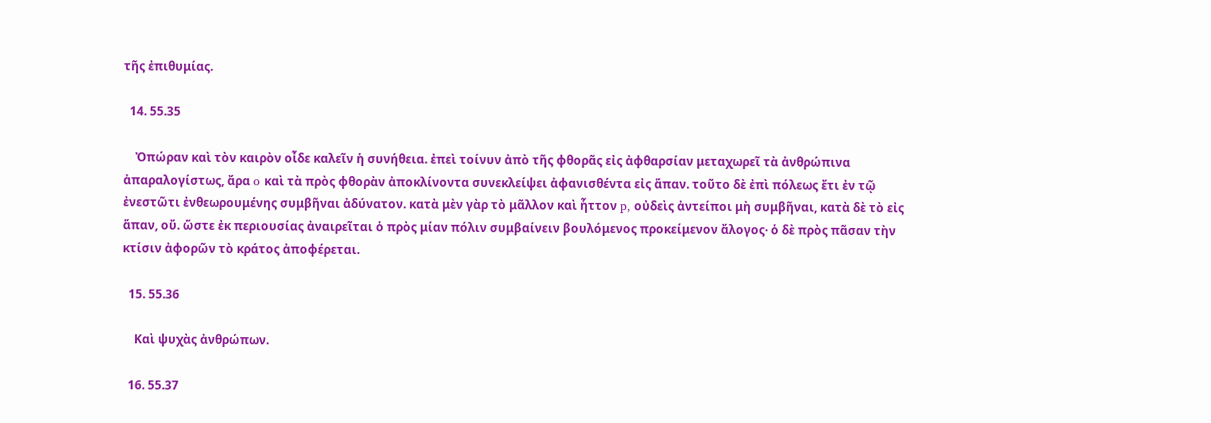τῆς ἐπιθυμίας.

  14. 55.35

    Ὀπώραν καὶ τὸν καιρὸν οἶδε καλεῖν ἡ συνήθεια. ἐπεὶ τοίνυν ἀπὸ τῆς φθορᾶς εἰς ἀφθαρσίαν μεταχωρεῖ τὰ ἀνθρώπινα ἀπαραλογίστως, ἄρα o καὶ τὰ πρὸς φθορὰν ἀποκλίνοντα συνεκλείψει ἀφανισθέντα εἰς ἅπαν. τοῦτο δὲ ἐπὶ πόλεως ἔτι ἐν τῷ ἐνεστῶτι ἐνθεωρουμένης συμβῆναι ἀδύνατον. κατὰ μὲν γὰρ τὸ μᾶλλον καὶ ἧττον p, οὐδεὶς ἀντείποι μὴ συμβῆναι, κατὰ δὲ τὸ εἰς ἅπαν, οὔ. ὥστε ἐκ περιουσίας ἀναιρεῖται ὁ πρὸς μίαν πόλιν συμβαίνειν βουλόμενος προκείμενον ἄλογος· ὁ δὲ πρὸς πᾶσαν τὴν κτίσιν ἀφορῶν τὸ κράτος ἀποφέρεται.

  15. 55.36

    Καὶ ψυχὰς ἀνθρώπων.

  16. 55.37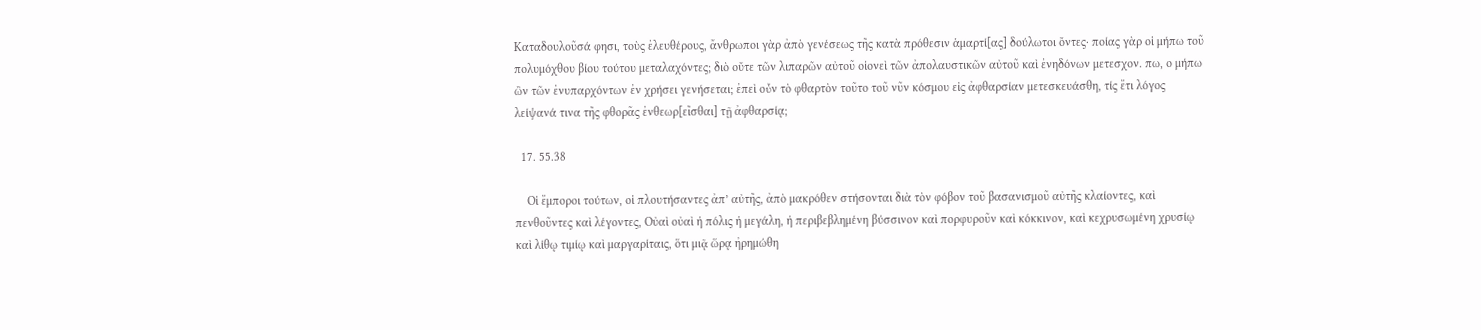Καταδουλοῦσά φησι, τοὺς ἐλευθέρους, ἄνθρωποι γὰρ ἀπὸ γενέσεως τῆς κατὰ πρόθεσιν ἁμαρτί[ας] δούλωτοι ὄντες· ποίας γὰρ οἱ μήπω τοῦ πολυμόχθου βίου τούτου μεταλαχόντες; διὸ οὔτε τῶν λιπαρῶν αὐτοῦ οἱονεὶ τῶν ἀπολαυστικῶν αὐτοῦ καὶ ἐνηδόνων μετεσχον. πω, ο μήπω ὢν τῶν ἐνυπαρχόντων ἐν χρήσει γενήσεται; ἐπεὶ οὖν τὸ φθαρτὸν τοῦτο τοῦ νῦν κόσμου εἰς ἀφθαρσίαν μετεσκευάσθη, τίς ἔτι λόγος λείψανά τινα τῆς φθορᾶς ἐνθεωρ[εῖσθαι] τῇ ἀφθαρσίᾳ;

  17. 55.38

    Οἱ ἔμποροι τούτων, οἱ πλουτήσαντες ἀπ’ αὐτῆς, ἀπὸ μακρόθεν στήσονται διὰ τὸν φόβον τοῦ βασανισμοῦ αὐτῆς κλαίοντες, καὶ πενθοῦντες καὶ λέγοντες, Οὐαὶ οὐαὶ ἡ πόλις ἡ μεγάλη, ἡ περιβεβλημένη βύσσινον καὶ πορφυροῦν καὶ κόκκινον, καὶ κεχρυσωμένη χρυσίῳ καὶ λίθῳ τιμίῳ καὶ μαργαρίταις, ὅτι μιᾷ ὥρᾳ ἠρημώθη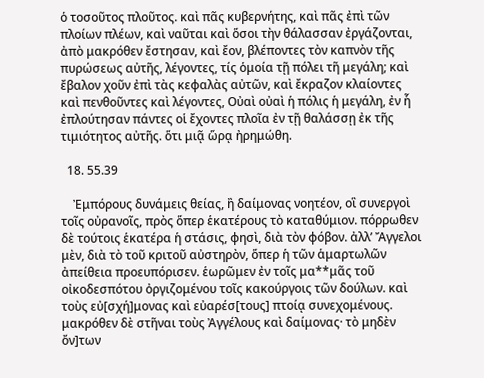ὁ τοσοῦτος πλοῦτος. καὶ πᾶς κυβερνήτης, καὶ πᾶς ἐπὶ τῶν πλοίων πλέων, καὶ ναῦται καὶ ὅσοι τὴν θάλασσαν ἐργάζονται, ἀπὸ μακρόθεν ἔστησαν, καὶ ἔον, βλέποντες τὸν καπνὸν τῆς πυρώσεως αὐτῆς, λέγοντες, τίς ὁμοία τῇ πόλει τῆ μεγάλη; καὶ ἔβαλον χοῦν ἐπὶ τὰς κεφαλὰς αὐτῶν, καὶ ἔκραζον κλαίοντες καὶ πενθοῦντες καὶ λέγοντες, Οὐαὶ οὐαὶ ἡ πόλις ἡ μεγάλη, ἐν ἧ ἐπλούτησαν πάντες οἱ ἔχοντες πλοῖα ἐν τῇ θαλάσσῃ ἐκ τῆς τιμιότητος αὐτῆς. ὅτι μιᾷ ὥρᾳ ἠρημώθη.

  18. 55.39

    Ἐμπόρους δυνάμεις θείας, ἢ δαίμονας νοητέον, οἳ συνεργοὶ τοῖς οὐρανοῖς, πρὸς ὅπερ ἑκατέρους τὸ καταθύμιον. πόρρωθεν δὲ τούτοις ἑκατέρα ἡ στάσις, φησὶ, διὰ τὸν φόβον. ἀλλ’ Ἄγγελοι μὲν, διὰ τὸ τοῦ κριτοῦ αὐστηρὸν, ὅπερ ἡ τῶν ἁμαρτωλῶν ἀπείθεια προευπόρισεν. ἑωρῶμεν ἐν τοῖς μα**μᾶς τοῦ οἰκοδεσπότου ὀργιζομένου τοῖς κακούργοις τῶν δούλων. καὶ τοὺς εὐ[σχή]μονας καὶ εὐαρέσ[τους] πτοίᾳ συνεχομένους. μακρόθεν δὲ στῆναι τοὺς Ἀγγέλους καὶ δαίμονας· τὸ μηδὲν ὄν]των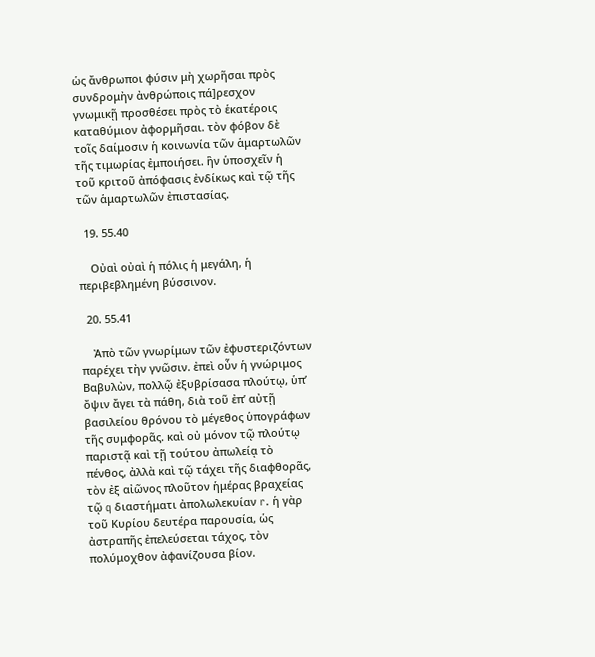ὡς ἄνθρωποι φύσιν μὴ χωρῆσαι πρὸς συνδρομὴν ἀνθρώποις πά]ρεσχον γνωμικῇ προσθέσει πρὸς τὸ ἑκατέροις καταθύμιον ἀφορμῆσαι. τὸν φόβον δὲ τοῖς δαίμοσιν ἡ κοινωνία τῶν ἁμαρτωλῶν τῆς τιμωρίας ἐμποιήσει. ἣν ὑποσχεῖν ἡ τοῦ κριτοῦ ἀπόφασις ἐνδίκως καὶ τῷ τῆς τῶν ἁμαρτωλῶν ἐπιστασίας.

  19. 55.40

    Οὐαὶ οὐαὶ ἡ πόλις ἡ μεγάλη, ἡ περιβεβλημένη βύσσινον.

  20. 55.41

    Ἀπὸ τῶν γνωρίμων τῶν ἐφυστεριζόντων παρέχει τὴν γνῶσιν. ἐπεὶ οὖν ἡ γνώριμος Βαβυλὼν, πολλῷ ἐξυβρίσασα πλούτῳ, ὑπ’ ὄψιν ἄγει τὰ πάθη, διὰ τοῦ ἐπ’ αὐτῇ βασιλείου θρόνου τὸ μέγεθος ὑπογράφων τῆς συμφορᾶς. καὶ οὐ μόνον τῷ πλούτῳ παριστᾷ καὶ τῇ τούτου ἀπωλείᾳ τὸ πένθος, ἀλλὰ καὶ τῷ τάχει τῆς διαφθορᾶς, τὸν ἐξ αἰῶνος πλοῦτον ἡμέρας βραχείας τῷ q διαστήματι ἀπολωλεκυίαν r. ἡ γὰρ τοῦ Κυρίου δευτέρα παρουσία, ὡς ἀστραπῆς ἐπελεύσεται τάχος, τὸν πολύμοχθον ἀφανίζουσα βίον.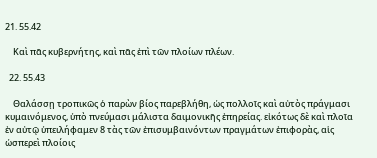21. 55.42

    Καὶ πᾶς κυβερνήτης, καὶ πᾶς ἐπὶ τῶν πλοίων πλέων.

  22. 55.43

    Θαλάσσῃ τροπικῶς ὁ παρὼν βίος παρεβλήθη, ὡς πολλοῖς καὶ αὐτὸς πράγμασι κυμαινόμενος, ὑπὸ πνεύμασι μάλιστα δαιμονικῆς ἐπηρείας. εἰκότως δὲ καὶ πλοῖα ἐν αὐτῷ ὑπειλήφαμεν 8 τὰς τῶν ἐπισυμβαινόντων πραγμάτων ἐπιφορὰς, αἱς ὡσπερεὶ πλοίοις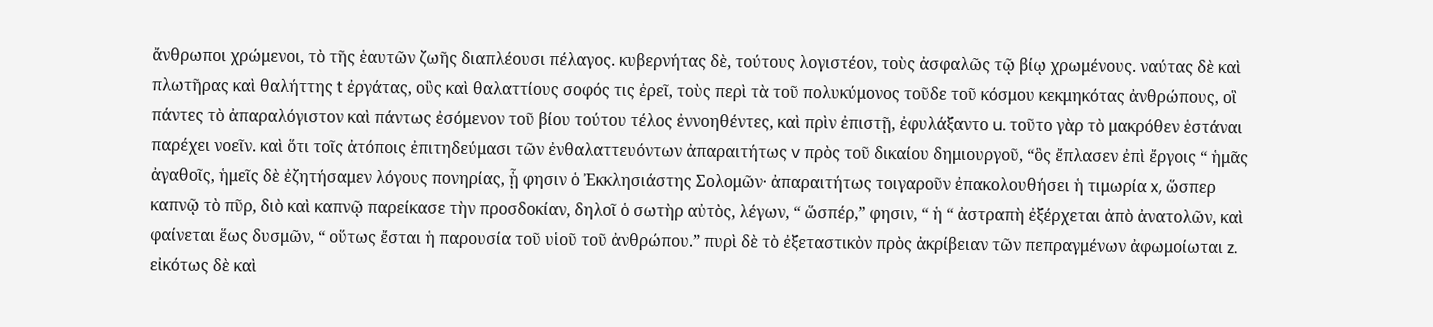ἄνθρωποι χρώμενοι, τὸ τῆς ἑαυτῶν ζωῆς διαπλέουσι πέλαγος. κυβερνήτας δὲ, τούτους λογιστέον, τοὺς ἀσφαλῶς τῷ βίῳ χρωμένους. ναύτας δὲ καὶ πλωτῆρας καὶ θαλήττης t ἐργάτας, οὓς καὶ θαλαττίους σοφός τις ἐρεῖ, τοὺς περὶ τὰ τοῦ πολυκύμονος τοῦδε τοῦ κόσμου κεκμηκότας ἀνθρώπους, οἳ πάντες τὸ ἀπαραλόγιστον καὶ πάντως ἐσόμενον τοῦ βίου τούτου τέλος ἐννοηθέντες, καὶ πρὶν ἐπιστῇ, ἐφυλάξαντο u. τοῦτο γὰρ τὸ μακρόθεν ἑστάναι παρέχει νοεῖν. καὶ ὅτι τοῖς ἀτόποις ἐπιτηδεύμασι τῶν ἐνθαλαττευόντων ἀπαραιτήτως v πρὸς τοῦ δικαίου δημιουργοῦ, “ὃς ἔπλασεν ἐπὶ ἔργοις “ ἡμᾶς ἀγαθοῖς, ἡμεῖς δὲ ἐζητήσαμεν λόγους πονηρίας, ᾗ φησιν ὁ Ἐκκλησιάστης Σολομῶν· ἀπαραιτήτως τοιγαροῦν ἐπακολουθήσει ἡ τιμωρία x, ὥσπερ καπνῷ τὸ πῦρ, διὸ καὶ καπνῷ παρείκασε τὴν προσδοκίαν, δηλοῖ ὁ σωτὴρ αὐτὸς, λέγων, “ ὥσπέρ,” φησιν, “ ἡ “ ἀστραπὴ ἐξέρχεται ἀπὸ ἀνατολῶν, καὶ φαίνεται ἕως δυσμῶν, “ οὕτως ἔσται ἡ παρουσία τοῦ υἱοῦ τοῦ ἀνθρώπου.” πυρὶ δὲ τὸ ἐξεταστικὸν πρὸς ἀκρίβειαν τῶν πεπραγμένων ἀφωμοίωται z. εἰκότως δὲ καὶ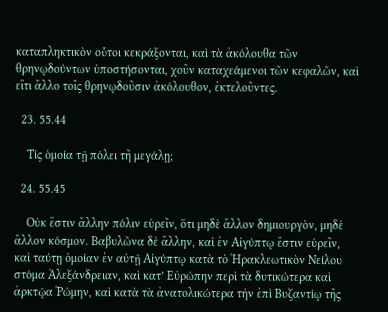καταπληκτικὸν οὗτοι κεκράξονται, καὶ τὰ ἀκόλουθα τῶν θρηνῳδούντων ὑποστήσονται, χοῦν καταχεάμενοι τῶν κεφαλῶν, καὶ εἴτι ἄλλο τοῖς θρηνῳδοῦσιν ἀκόλουθον, ἐκτελοῦντες.

  23. 55.44

    Τίς ὁμοία τῇ πόλει τῆ μεγάλῃ;

  24. 55.45

    Οὐκ ἔστιν ἄλλην πόλιν εὑρεῖν, ὅτι μηδὲ ἄλλον δημιουργὸν, μηδὲ ἄλλον κόσμον. Βαβυλῶνα δὲ ἄλλην, καὶ ἐν Αἰγύπτῳ ἔστιν εὑρεῖν, καὶ ταύτῃ ὁμοίαν ἐν αὐτῇ Αἰγύπτῳ κατὰ τὸ Ἡρακλεωτικὸν Νείλου στόμα Ἀλεξάνδρειαν, καὶ κατ’ Εὐρώπην περὶ τὰ δυτικώτερα καὶ ἀρκτῷα Ῥώμην, καὶ κατὰ τὰ ἀνατολικώτερα τὴν ἐπὶ Βυζαντίῳ τῆς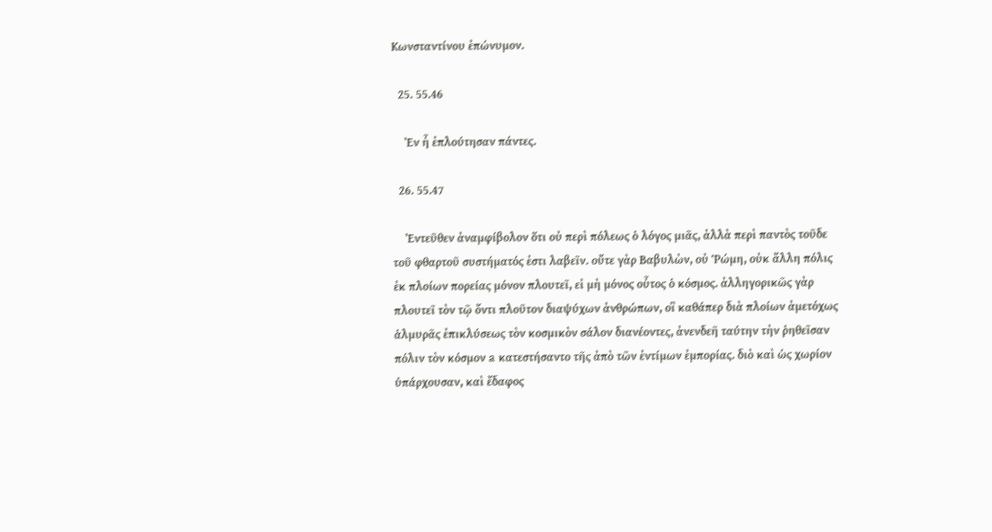Κωνσταντίνου ἐπώνυμον.

  25. 55.46

    Ἐν ἧ ἐπλούτησαν πάντες.

  26. 55.47

    Ἐντεῦθεν ἀναμφίβολον ὅτι οὐ περὶ πόλεως ὁ λόγος μιᾶς, ἀλλὰ περὶ παντὸς τοῦδε τοῦ φθαρτοῦ συστήματός ἐστι λαβεῖν. οὔτε γὰρ Βαβυλὼν, οὐ Ῥώμη, οὐκ ἄλλη πόλις ἐκ πλοίων πορείας μόνον πλουτεῖ, εἰ μὴ μόνος οὗτος ὁ κόσμος. ἀλληγορικῶς γὰρ πλουτεῖ τὸν τῷ ὄντι πλοῦτον διαψύχων ἀνθρώπων, οἳ καθάπερ διὰ πλοίων ἀμετόχως ἁλμυρᾶς ἐπικλύσεως τὸν κοσμικὸν σάλον διανέοντες, ἀνενδεῆ ταύτην τὴν ῥηθεῖσαν πόλιν τὸν κόσμον a κατεστήσαντο τῆς ἀπὸ τῶν ἐντίμων ἐμπορίας. διὸ καὶ ὡς χωρίον ὑπάρχουσαν, καὶ ἔδαφος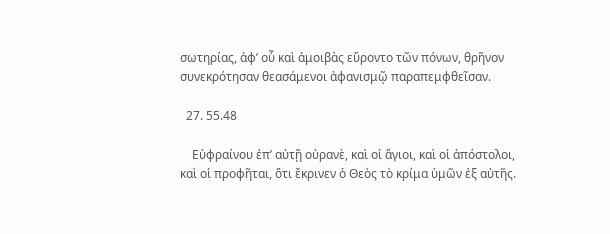σωτηρίας, ἀφ’ οὗ καὶ ἀμοιβὰς εὕροντο τῶν πόνων, θρῆνον συνεκρότησαν θεασάμενοι ἀφανισμῷ παραπεμφθεῖσαν.

  27. 55.48

    Εὐφραίνου ἐπ’ αὐτῇ οὐρανὲ, καὶ οἱ ἅγιοι, καὶ οἱ ἀπόστολοι, καὶ οἱ προφῆται, ὅτι ἔκρινεν ὁ Θεὸς τὸ κρίμα ὑμῶν ἐξ αὐτῆς.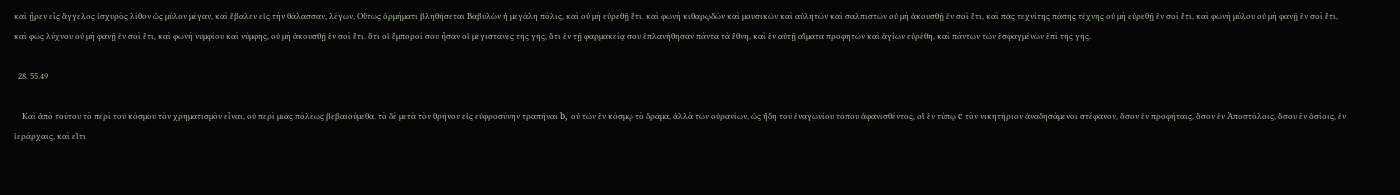καὶ ᾖρεν εἷς ἄγγελος ἰσχυρὸς λίθον ὡς μύλον μέγαν, καὶ ἔβαλεν εἰς τὴν θάλασσαν, λέγων, Οὕτως ὁρμήματι βληθήσεται Βαβυλὼν ἡ μεγάλη πόλις, καὶ οὐ μὴ εὑρεθῇ ἔτι. καὶ φωνὴ κιθαρῳδῶν καὶ μουσικῶν καὶ αὐλητῶν καὶ σαλπιστῶν οὐ μὴ ἀκουσθῇ ἐν σοὶ ἔτι, καὶ πᾶς τεχνίτης πάσης τέχνης οὐ μὴ εὑρεθῇ ἐν σοὶ ἔτι, καὶ φωνὴ μύλου οὐ μὴ φανῇ ἐν σοὶ ἔτι, καὶ φῶς λύχνου οὐ μὴ φανῇ ἐν σοὶ ἔτι, καὶ φωνὴ νυμφίου καὶ νύμφης, οὐ μὴ ἀκουσθῇ ἐν σοὶ ἔτι. ὅτι οἱ ἔμποροί σου ἦσαν οἱ μεγιστᾶνες τῆς γῆς, ὅτι ἐν τῇ φαρμακείᾳ σου ἐπλανήθησαν πάντα τὰ ἔθνη, καὶ ἐν αὐτῇ αἵματα προφητῶν καὶ ἁγίων εὑρέθη, καὶ πάντων τῶν ἐσφαγμένων ἐπὶ τῆς γῆς.

  28. 55.49

    Καὶ ἀπὸ τούτου τὸ περὶ τοῦ κόσμου τὸν χρηματισμὸν εἶναι, οὐ περὶ μιᾶς πόλεως βεβαιούμεθα. τὸ δὲ μετὰ τὸν θρῆνον εἰς εὐφροσύνην τραπῆναι b, οὐ τῶν ἐν κόσμῳ τὸ δρᾶμα, ἀλλὰ τῶν οὐρανίων, ὡς ἤδη τοῦ ἐναγωνίου τόπου ἀφανισθέντος, οἳ ἐν τύπῳ c τὸν νικητήριον ἀναδησάμενοι στέφανον, ὅσον ἐν προφήταις, ὅσον ἐν Ἀποστόλοις, ὅσου ἐν ὁσίοις, ἐν ἱεράρχαις, καὶ εἴτι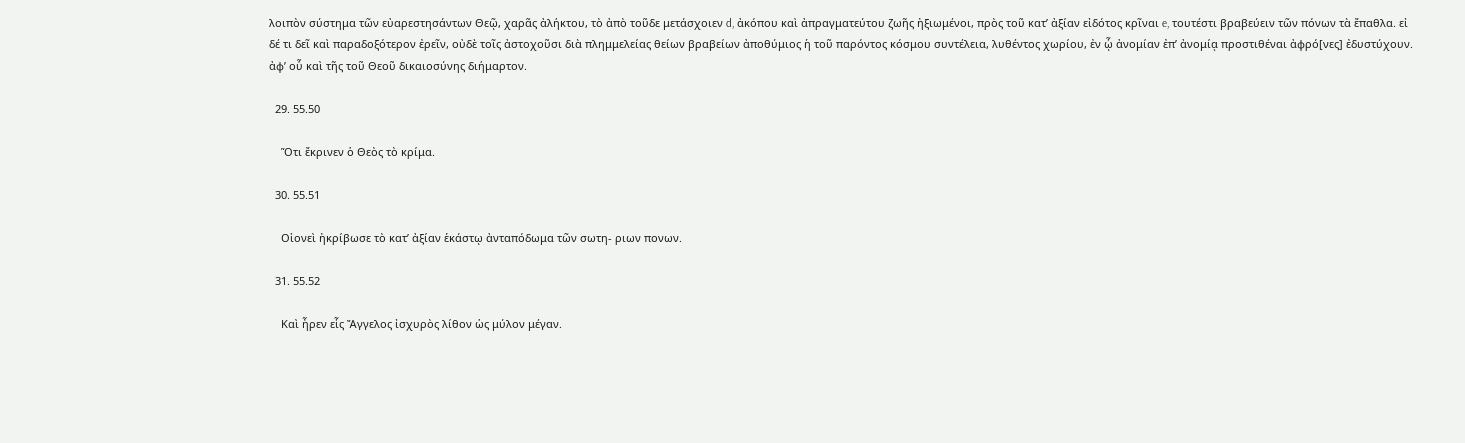λοιπὸν σύστημα τῶν εὐαρεστησάντων Θεῷ, χαρᾶς ἀλήκτου, τὸ ἀπὸ τοῦδε μετάσχοιεν d, ἀκόπου καὶ ἀπραγματεύτου ζωῆς ἠξιωμένοι, πρὸς τοῦ κατ’ ἀξίαν εἰδότος κρῖναι e, τουτέστι βραβεύειν τῶν πόνων τὰ ἔπαθλα. εἰ δέ τι δεῖ καὶ παραδοξότερον ἐρεῖν, οὐδὲ τοῖς ἀστοχοῦσι διὰ πλημμελείας θείων βραβείων ἀποθύμιος ἡ τοῦ παρόντος κόσμου συντέλεια, λυθέντος χωρίου, ἐν ᾧ ἀνομίαν ἐπ’ ἀνομίᾳ προστιθέναι ἀφρό[νες] ἐδυστύχουν. ἀφ’ οὗ καὶ τῆς τοῦ Θεοῦ δικαιοσύνης διήμαρτον.

  29. 55.50

    Ὅτι ἔκρινεν ὁ Θεὸς τὸ κρίμα.

  30. 55.51

    Οἱονεὶ ἠκρίβωσε τὸ κατ’ ἀξίαν ἑκάστῳ ἀνταπόδωμα τῶν σωτη- ριων πονων.

  31. 55.52

    Καὶ ἦρεν εἷς Ἄγγελος ἰσχυρὸς λίθον ὡς μύλον μέγαν.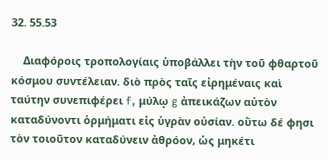32. 55.53

    Διαφόροις τροπολογίαις ὑποβάλλει τὴν τοῦ φθαρτοῦ κόσμου συντέλειαν. διὸ πρὸς ταῖς εἰρημέναις καὶ ταύτην συνεπιφέρει f, μύλῳ g ἀπεικάζων αὐτὸν καταδύνοντι ὁρμήματι εἰς ὑγρὰν οὐσίαν. οὕτω δέ φησι τὸν τοιοῦτον καταδύνειν ἀθρόον, ὡς μηκέτι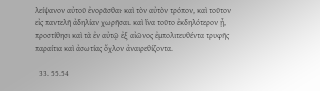λείψανον αὐτοῦ ἐνορᾶσθαι· καὶ τὸν αὐτὸν τρόπον, καὶ τοῦτον εἰς παντελῆ ἀδηλίαν χωρῆσαι. καὶ ἵνα τοῦτο ἐκδηλότερον ᾖ, προστίθησι καὶ τὰ ἐν αὐτῷ ἐξ αἰῶνος ἐμπολιτευθέντα τρυφῆς παραίτια καὶ ἀσωτίας ὄχλον ἀναιρεθίζοντα.

  33. 55.54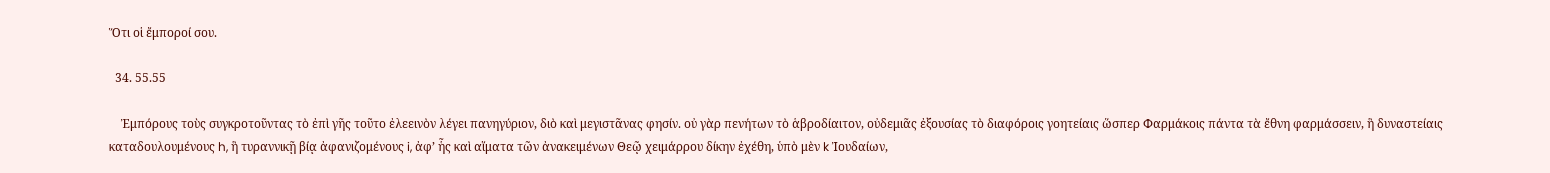Ὅτι οἱ ἔμποροί σου.

  34. 55.55

    Ἐμπόρους τοὺς συγκροτοῦντας τὸ ἐπὶ γῆς τοῦτο ἐλεεινὸν λέγει πανηγύριον, διὸ καὶ μεγιστᾶνας φησίν. οὐ γὰρ πενήτων τὸ ἁβροδίαιτον, οὐδεμιᾶς ἐξουσίας τὸ διαφόροις γοητείαις ὥσπερ Φαρμάκοις πάντα τὰ ἔθνη φαρμάσσειν, ἣ δυναστείαις καταδουλουμένους h, ἣ τυραννικῇ βίᾳ ἀφανιζομένους i, ἀφ’ ἧς καὶ αἵματα τῶν ἀνακειμένων Θεῷ χειμάρρου δίκην ἐχέθη, ὑπὸ μὲν k Ἰουδαίων,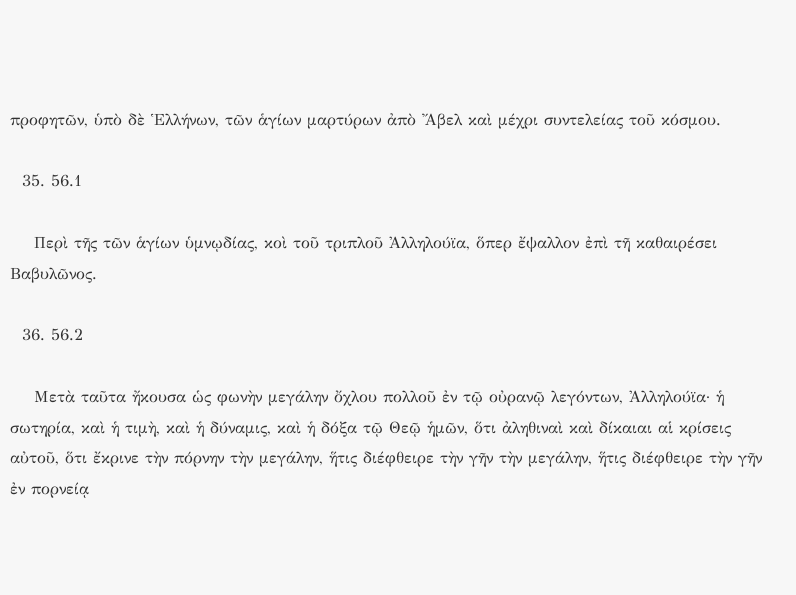προφητῶν, ὑπὸ δὲ Ἑλλήνων, τῶν ἁγίων μαρτύρων ἀπὸ Ἄβελ καὶ μέχρι συντελείας τοῦ κόσμου.

  35. 56.1

    Περὶ τῆς τῶν ἁγίων ὑμνῳδίας, κοὶ τοῦ τριπλοῦ Ἀλληλούϊα, ὅπερ ἔψαλλον ἐπὶ τῆ καθαιρέσει Βαβυλῶνος.

  36. 56.2

    Μετὰ ταῦτα ἤκουσα ὡς φωνὴν μεγάλην ὄχλου πολλοῦ ἐν τῷ οὐρανῷ λεγόντων, Ἀλληλούϊα· ἡ σωτηρία, καὶ ἡ τιμὴ, καὶ ἡ δύναμις, καὶ ἡ δόξα τῷ Θεῷ ἡμῶν, ὅτι ἀληθιναὶ καὶ δίκαιαι αἱ κρίσεις αὐτοῦ, ὅτι ἔκρινε τὴν πόρνην τὴν μεγάλην, ἥτις διέφθειρε τὴν γῆν τὴν μεγάλην, ἥτις διέφθειρε τὴν γῆν ἐν πορνείᾳ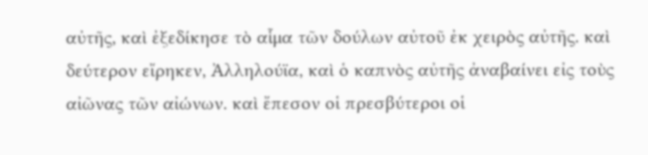αὐτῆς, καὶ ἐξεδίκησε τὸ αἷμα τῶν δούλων αὐτοῦ ἐκ χειρὸς αὐτῆς. καὶ δεύτερον εἴρηκεν, Ἀλληλούϊα, καὶ ὁ καπνὸς αὐτῆς ἀναβαίνει εἰς τοὺς αἰῶνας τῶν αἰώνων. καὶ ἔπεσον οἱ πρεσβύτεροι οἱ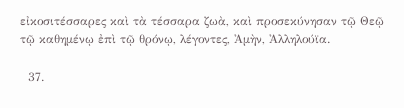εἰκοσιτέσσαρες καὶ τὰ τέσσαρα ζωὰ, καὶ προσεκύνησαν τῷ Θεῷ τῷ καθημένῳ ἐπὶ τῷ θρόνῳ, λέγοντες, Ἀμὴν, Ἀλληλούϊα.

  37.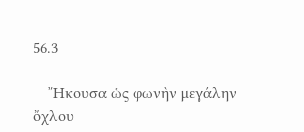56.3

    Ἤκουσα ὡς φωνὴν μεγάλην ὄχλου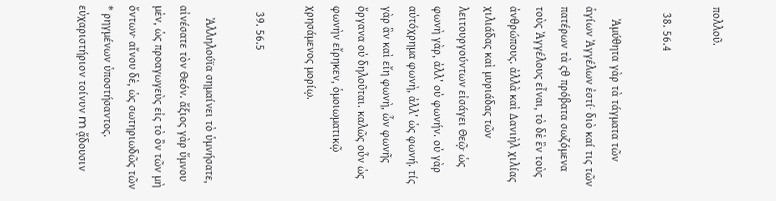πολλοῦ.

  38. 56.4

    Ἀμύθητα γὰρ τὰ τάγματα τῶν ἁγίων Ἀγγέλων ἐστί· διὸ καί τις τῶν πατέρων τὰ ςθ πρόβατα σωζόμενα τοὺς Ἀγγέλους εἶναι, τὸ δὲ ἓν τοὺς ἀνθρώπους. ἀλλὰ καὶ Δανιὴλ χιλίας χιλιάδας καὶ μυριάδας τῶν λειτουργούντων εἰσάγει Θεῷ· ὡς φωνὴ γὰρ, ἀλλ’ οὐ φωνήν. οὐ γὰρ αὐτόχρημα φωνὴ, ἀλλ’ ὡς φωνή. τίς γὰρ ἃν καὶ εἴη φωνὴ, ὧν φωνῆς ὄργανα οὐ δηλοῦται. καλῶς οὖν ὡς φωνὴν εἴρηκεν, ὁμοιωματικῷ χρησάμενος μορίῳ.

  39. 56.5

    Ἀλληλούϊα σημαίνει τὸ ὑμνήσατε, αἰνέσατε τὸν Θεόν. ἄξιος γὰρ ὕμνου μὲν, ὡς προαγωγεὺς εἰς τὸ ὂν τῶν μὴ ὄντων· αἴνου δὲ, ὡς σωτηριωδῶς τῶν * ρηγμένων ὑποστήσαντος. εὐχαριστήριον τοίνυν m ᾄδουσιν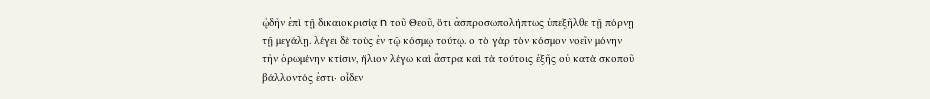ᾠδὴν ἐπὶ τῇ δικαιοκρισίᾳ n τοῦ Θεοῦ, ὅτι ἀσπροσωπολήπτως ὑπεξῆλθε τῇ πόρνῃ τῇ μεγάλῃ. λέγει δὲ τοὺς ἐν τῷ κόσμῳ τούτῳ. ο τὸ γὰρ τὸν κόσμον νοεῖν μόνην τὴν ὁρωμένην κτίσιν, ἥλιον λέγω καὶ ἄστρα καὶ τὰ τούτοις ἑξῆς οὐ κατὰ σκοποῦ βάλλοντός ἐστι· οἶδεν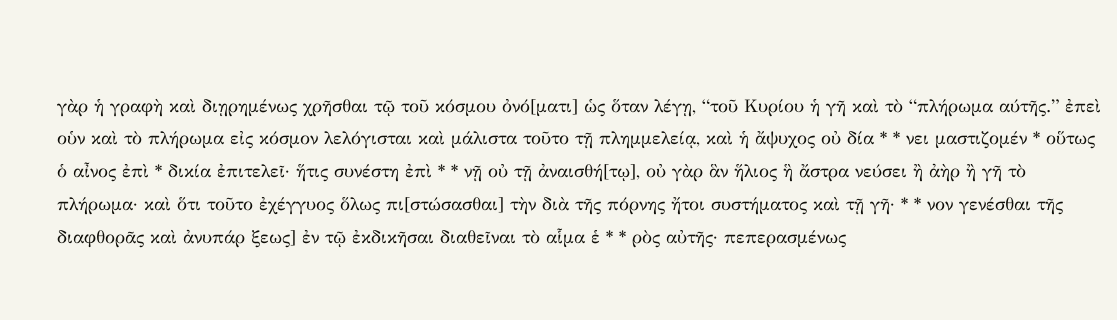γὰρ ἡ γραφὴ καὶ διῃρημένως χρῆσθαι τῷ τοῦ κόσμου ὀνό[ματι] ὡς ὅταν λέγῃ, “τοῦ Κυρίου ἡ γῆ καὶ τὸ “πλήρωμα αύτῆς.” ἐπεὶ οὑν καὶ τὸ πλήρωμα εἰς κόσμον λελόγισται καὶ μάλιστα τοῦτο τῇ πλημμελείᾳ, καὶ ἡ ἄψυχος οὐ δία * * νει μαστιζομέν * οὕτως ὁ αἶνος ἐπὶ * δικία ἐπιτελεῖ· ἥτις συνέστη ἐπὶ * * νῇ οὐ τῇ ἀναισθή[τῳ], οὐ γὰρ ἃν ἥλιος ἣ ἄστρα νεύσει ἢ ἀὴρ ἢ γῆ τὸ πλήρωμα· καὶ ὅτι τοῦτο ἐχέγγυος ὅλως πι[στώσασθαι] τὴν διὰ τῆς πόρνης ἤτοι συστήματος καὶ τῇ γῆ· * * νον γενέσθαι τῆς διαφθορᾶς καὶ ἀνυπάρ ξεως] ἐν τῷ ἐκδικῆσαι διαθεῖναι τὸ αἷμα ἑ * * ρὸς αὐτῆς· πεπερασμένως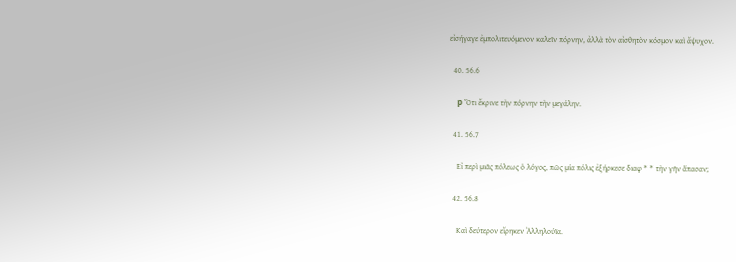εἰσήγαγε ἐμπολιτευόμενον καλεῖν πόρνην, ἀλλὰ τὸν αἰσθητὸν κόσμον καὶ ἄψυχον.

  40. 56.6

    p Ὅτι ἔκρινε τὴν πόρνην τὴν μεγάλην.

  41. 56.7

    Εἰ περὶ μιᾶς πόλεως ὁ λόγος, πῶς μία πόλις ἐξήρκεσε διαφ * * τὴν γῆν ἅπασαν;

  42. 56.8

    Καὶ δεύτερον εἴρηκεν Ἀλληλούϊα.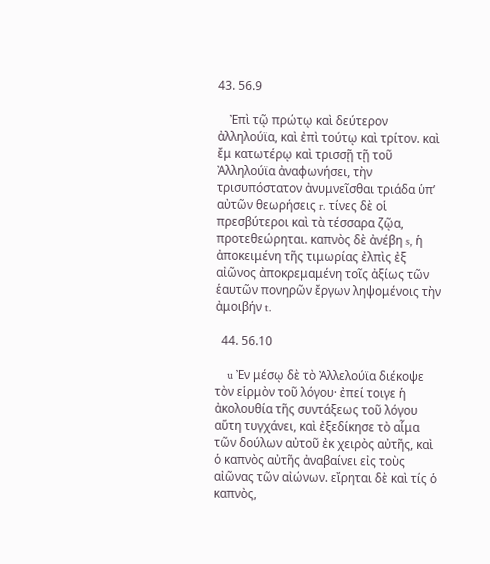43. 56.9

    Ἐπὶ τῷ πρώτῳ καὶ δεύτερον ἀλληλούϊα, καὶ ἐπὶ τούτῳ καὶ τρίτον. καὶ ἔμ κατωτέρῳ καὶ τρισσῇ τῇ τοῦ Ἀλληλούϊα ἀναφωνήσει, τὴν τρισυπόστατον ἀνυμνεῖσθαι τριάδα ὑπ’ αὐτῶν θεωρήσεις r. τίνες δὲ οἱ πρεσβύτεροι καὶ τὰ τέσσαρα ζῷα, προτεθεώρηται. καπνὸς δὲ ἀνέβη s, ἡ ἀποκειμένη τῆς τιμωρίας ἐλπὶς ἐξ αἰῶνος ἀποκρεμαμένη τοῖς ἀξίως τῶν ἑαυτῶν πονηρῶν ἔργων ληψομένοις τὴν ἀμοιβήν t.

  44. 56.10

    u Ἐν μέσῳ δὲ τὸ Ἀλλελούϊα διέκοψε τὸν εἱρμὸν τοῦ λόγου· ἐπεί τοιγε ἡ ἀκολουθία τῆς συντάξεως τοῦ λόγου αὕτη τυγχάνει, καὶ ἐξεδίκησε τὸ αἷμα τῶν δούλων αὐτοῦ ἐκ χειρὸς αὐτῆς, καὶ ὁ καπνὸς αὐτῆς ἀναβαίνει εἰς τοὺς αἰῶνας τῶν αἰώνων. εἴρηται δὲ καὶ τίς ὁ καπνὸς,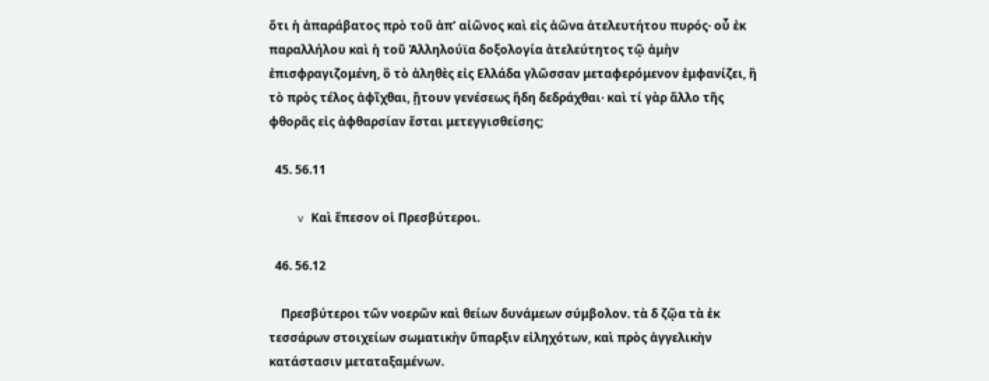ὅτι ἡ ἀπαράβατος πρὸ τοῦ ἀπ’ αἰῶνος καὶ εἰς ἀῶνα ἀτελευτήτου πυρός· οὗ ἐκ παραλλήλου καὶ ἡ τοῦ Ἀλληλούϊα δοξολογία ἀτελεύτητος τῷ ἀμὴν ἐπισφραγιζομένη, ὃ τὸ ἀληθὲς εἰς Ελλάδα γλῶσσαν μεταφερόμενον ἐμφανίζει, ἣ τὸ πρὸς τέλος ἀφῖχθαι, ᾔτουν γενέσεως ἤδη δεδράχθαι· καὶ τί γὰρ ἄλλο τῆς φθορᾶς εἰς ἀφθαρσίαν ἔσται μετεγγισθείσης;

  45. 56.11

    v Καὶ ἔπεσον οἱ Πρεσβύτεροι.

  46. 56.12

    Πρεσβύτεροι τῶν νοερῶν καὶ θείων δυνάμεων σύμβολον. τὰ δ ζῷα τὰ ἐκ τεσσάρων στοιχείων σωματικὴν ὕπαρξιν εἰληχότων, καὶ πρὸς ἀγγελικὴν κατάστασιν μεταταξαμένων.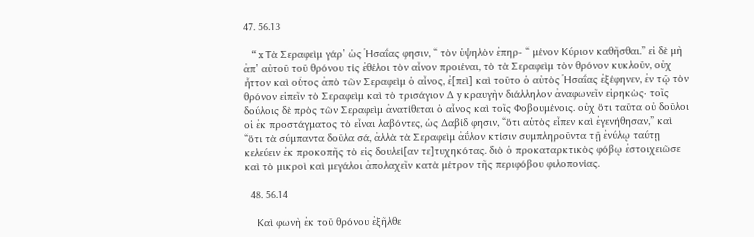47. 56.13

    “ x Τὰ Σεραφεὶμ γάρ’ ὡς Ἡσαΐας φησιν, “ τὸν ὑψηλὸν ἐπηρ- “ μένον Κύριον καθῆσθαι.” εἰ δὲ μὴ ἀπ’ αὐτοῦ τοῦ θρόνου τίς ἐθέλοι τὸν αἶνον προιέναι, τὸ τὰ Σεραφεὶμ τὸν θρόνον κυκλοῦν, οὐχ ἧττον καὶ οὗτος ἀπὸ τῶν Σεραφεὶμ ὁ αἶνος, ἐ[πεὶ] καὶ τοῦτο ὁ αὐτὸς Ἡσαΐας ἐξέφηνεν, ἐν τῷ τὸν θρόνον εἰπεῖν τὸ Σεραφεὶμ καὶ τὸ τρισάγιον Δ y κραυγὴν διάλληλον ἀναφωνεῖν εἰρηκὼς· τοῖς δούλοις δὲ πρὸς τῶν Σεραφεὶμ ἀνατίθεται ὁ αἷνος καὶ τοῖς Φοβουμένοις. οὐχ ὅτι ταῦτα οὐ δοῦλοι οἱ ἐκ προστάγματος τὸ εἶναι λαβόντες, ὡς Δαβίδ φησιν, “ὅτι αὑτὸς εἶπεν καὶ ἐγενήθησαν,” καὶ “ὅτι τὰ σύμπαντα δοῦλα σά, ἀλλὰ τὰ Σεραφεὶμ ἀΰλον κτίσιν συμπληροῦντα τῇ ἐνύλῳ ταύτῃ κελεύειν ἐκ προκοπῆς τὸ εἰς δουλεί[αν τε]τυχηκότας. διὸ ὁ προκαταρκτικὸς φόβῳ ἐστοιχειῶσε καὶ τὸ μικροὶ καὶ μεγάλοι ἀπολαχεῖν κατὰ μέτρον τῆς περιφόβου φιλοπονίας.

  48. 56.14

    Καὶ φωνὴ ἐκ τοῦ θρόνου ἐξῆλθε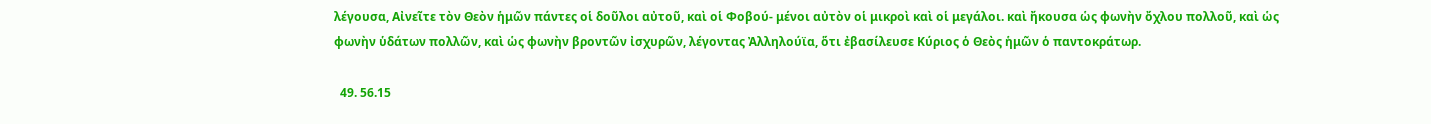λέγουσα, Αἰνεῖτε τὸν Θεὸν ἡμῶν πάντες οἱ δοῦλοι αὐτοῦ, καὶ οἱ Φοβού- μένοι αὐτὸν οἱ μικροὶ καὶ οἱ μεγάλοι. καὶ ἤκουσα ὡς φωνὴν ὄχλου πολλοῦ, καὶ ὡς φωνὴν ὑδάτων πολλῶν, καὶ ὡς φωνὴν βροντῶν ἰσχυρῶν, λέγοντας Ἀλληλούϊα, ὅτι ἐβασίλευσε Κύριος ὁ Θεὸς ἡμῶν ὁ παντοκράτωρ.

  49. 56.15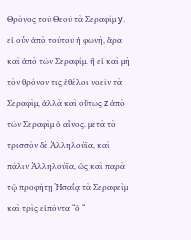Θρόνος τοῦ Θεοῦ τὰ Σεραφίμ y. εἰ οὖν ἀπὸ τούτου ἡ φωνὴ, ἄρα καὶ ἀπὸ τῶν Σεραφίμ. ἢ εἰ καὶ μὴ τὸν θρόνον τις ἐθέλοι νοεῖν τὰ Σεραφὶμ, ἀλλὰ καὶ οὕτως z ἀπὸ τῶν Σεραφὶμ ὁ αἶνος. μετὰ τὸ τρισσὸν δὲ Ἀλληλούϊα, καὶ πάλιν Ἁλληλούϊα, ὡς καὶ παρὰ τῷ προφήτῃ Ἡσαΐᾳ τὰ Σεραφεὶμ καὶ τρὶς εἰπόντα “ὁ “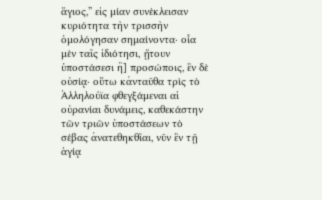ἅγιος,” εἰς μίαν συνέκλεισαν κυριότητα τὴν τρισσὴν ὁμολόγησαν σημαίνοντα· οἷα μὲν ταῖς ἰδιότησι, ᾔτουν ὑποστάσεσι ἢ] προσώποις, ἓν δὲ οὐσίᾳ· οὕτω κἀνταῦθα τρὶς τὸ Ἀλληλούϊα φθεγξάμεναι αἱ οὐρανίαι δυνάμεις, καθεκάστην τῶν τριῶν ὑποστάσεων τὸ σέβας ἀνατεθηκθῖαι, νῦν ἓν τῇ ἁγίᾳ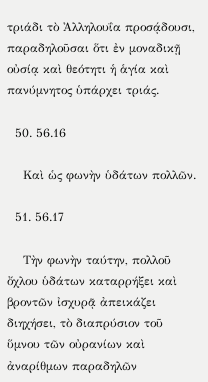τριάδι τὸ Ἀλληλουΐα προσᾴδουσι, παραδηλοῦσαι ὅτι ἐν μοναδικῇ οὐσίᾳ καὶ θεότητι ἡ ἁγία καὶ πανύμνητος ὑπάρχει τριάς.

  50. 56.16

    Καὶ ὡς φωνὴν ὑδάτων πολλῶν.

  51. 56.17

    Tὴν φωνὴν ταύτην, πολλοῦ ὄχλου ὑδάτων καταρρήξει καὶ βροντῶν ἰσχυρᾷ ἀπεικάζει διηχήσει, τὸ διαπρύσιον τοῦ ὕμνου τῶν οὐρανίων καὶ ἀναρίθμων παραδηλῶν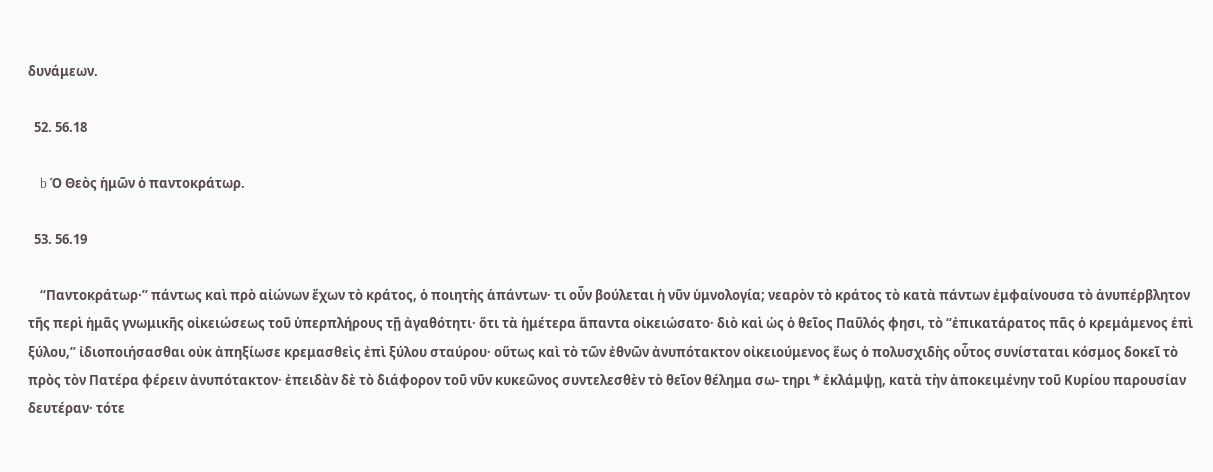δυνάμεων.

  52. 56.18

    b Ὁ Θεὸς ἡμῶν ὁ παντοκράτωρ.

  53. 56.19

    “Παντοκράτωρ·” πάντως καὶ πρὸ αἰώνων ἔχων τὸ κράτος, ὁ ποιητὴς ἁπάντων· τι οὖν βούλεται ἡ νῦν ὑμνολογία; νεαρὸν τὸ κράτος τὸ κατὰ πάντων ἐμφαίνουσα τὸ ἀνυπέρβλητον τῆς περὶ ἡμᾶς γνωμικῆς οἰκειώσεως τοῦ ὑπερπλήρους τῇ ἀγαθότητι· ὅτι τὰ ἡμέτερα ἅπαντα οἰκειώσατο· διὸ καὶ ὡς ὁ θεῖος Παῦλός φησι, τὸ “ἐπικατάρατος πᾶς ὁ κρεμάμενος ἐπὶ ξύλου,” ἰδιοποιήσασθαι οὐκ ἀπηξίωσε κρεμασθεὶς ἐπὶ ξύλου σταύρου· οὕτως καὶ τὸ τῶν ἐθνῶν ἀνυπότακτον οἰκειούμενος ἕως ὁ πολυσχιδὴς οὗτος συνίσταται κόσμος δοκεῖ τὸ πρὸς τὸν Πατέρα φέρειν ἀνυπότακτον· ἐπειδὰν δὲ τὸ διάφορον τοῦ νῦν κυκεῶνος συντελεσθὲν τὸ θεῖον θέλημα σω- τηρι * ἐκλάμψῃ, κατὰ τὴν ἀποκειμένην τοῦ Κυρίου παρουσίαν δευτέραν· τότε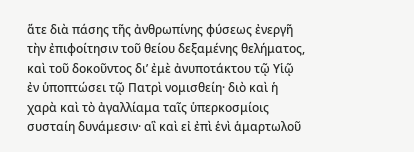ἅτε διὰ πάσης τῆς ἀνθρωπίνης φύσεως ἐνεργῆ τὴν ἐπιφοίτησιν τοῦ θείου δεξαμένης θελήματος, καὶ τοῦ δοκοῦντος δι’ ἐμὲ ἀνυποτάκτου τῷ Υἱῷ ἐν ὑποπτώσει τῷ Πατρὶ νομισθείη· διὸ καὶ ἡ χαρὰ καὶ τὸ ἀγαλλίαμα ταῖς ὑπερκοσμίοις συσταίη δυνάμεσιν· αἳ καὶ εἰ ἐπὶ ἑνὶ ἁμαρτωλοῦ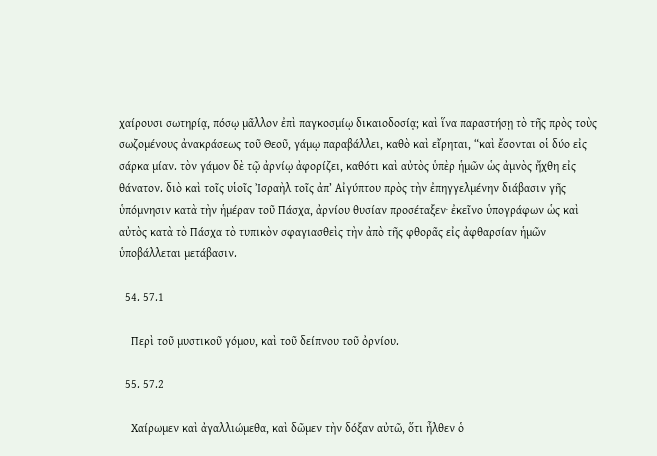χαίρουσι σωτηρίᾳ, πόσῳ μᾶλλον ἐπὶ παγκοσμίῳ δικαιοδοσίᾳ; καὶ ἵνα παραστήσῃ τὸ τῆς πρὸς τοὺς σωζομένους ἀνακράσεως τοῦ Θεοῦ, γάμῳ παραβάλλει, καθὸ καὶ εἴρηται, “καὶ ἔσονται οἱ δύο εἰς σάρκα μίαν. τὸν γάμον δὲ τῷ ἀρνίῳ ἀφορίζει, καθότι καὶ αὐτὸς ὑπὲρ ἡμῶν ὡς ἀμνὸς ἤχθη εἰς θάνατον. διὸ καὶ τοῖς υἱοῖς Ἰσραὴλ τοῖς ἀπ’ Αἰγύπτου πρὸς τὴν ἐπηγγελμένην διάβασιν γῆς ὑπόμνησιν κατὰ τὴν ἡμέραν τοῦ Πάσχα, ἀρνίου θυσίαν προσέταξεν· ἐκεῖνο ὑπογράφων ὡς καὶ αὐτὸς κατὰ τὸ Πάσχα τὸ τυπικὸν σφαγιασθεὶς τὴν ἀπὸ τῆς φθορᾶς εἰς ἀφθαρσίαν ἡμῶν ὑποβάλλεται μετάβασιν.

  54. 57.1

    Περὶ τοῦ μυστικοῦ γόμου, καὶ τοῦ δείπνου τοῦ ὀρνίου.

  55. 57.2

    Χαίρωμεν καὶ ἀγαλλιώμεθα, καὶ δῶμεν τὴν δόξαν αὐτῶ, ὅτι ἦλθεν ὁ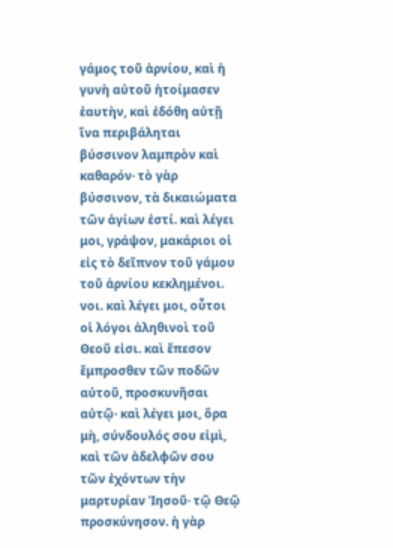γάμος τοῦ ἀρνίου, καὶ ἡ γυνὴ αὐτοῦ ἡτοίμασεν ἑαυτὴν, καὶ ἐδόθη αὐτῇ ἵνα περιβάληται βύσσινον λαμπρὸν καὶ καθαρόν· τὸ γὰρ βύσσινον, τὰ δικαιώματα τῶν ἁγίων ἐστί. καὶ λέγει μοι, γράψον, μακάριοι οἱ εἰς τὸ δεῖπνον τοῦ γάμου τοῦ ἀρνίου κεκλημένοι. νοι. καὶ λέγει μοι, οὗτοι οἱ λόγοι ἀληθινοὶ τοῦ Θεοῦ εἰσι. καὶ ἔπεσον ἔμπροσθεν τῶν ποδῶν αὐτοῦ, προσκυνῆσαι αὐτῷ· καὶ λέγει μοι, ὅρα μὴ, σύνδουλός σου εἰμὶ, καὶ τῶν ἀδελφῶν σου τῶν ἐχόντων τὴν μαρτυρίαν Ἰησοῦ· τῷ Θεῷ προσκύνησον. ἡ γὰρ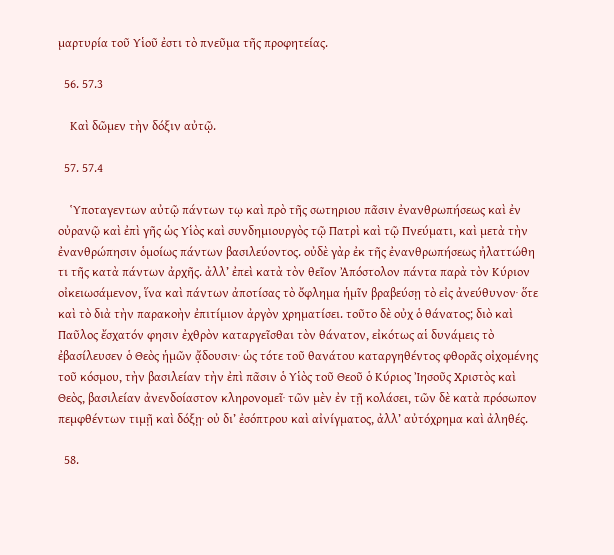μαρτυρία τοῦ Υἱοῦ ἐστι τὸ πνεῦμα τῆς προφητείας.

  56. 57.3

    Καὶ δῶμεν τὴν δόξιν αὐτῷ.

  57. 57.4

    Ὑποταγεντων αὐτῷ πάντων τῳ καὶ πρὸ τῆς σωτηριου πᾶσιν ἐνανθρωπήσεως καὶ ἐν οὐρανῷ καὶ ἐπὶ γῆς ὡς Υἱὸς καὶ συνδημιουργὸς τῷ Πατρὶ καὶ τῷ Πνεύματι, καὶ μετὰ τὴν ἐνανθρώπησιν ὁμοίως πάντων βασιλεύοντος. οὐδὲ γὰρ ἐκ τῆς ἐνανθρωπήσεως ἠλαττώθη τι τῆς κατὰ πάντων ἀρχῆς. ἀλλ’ ἐπεὶ κατὰ τὸν θεῖον Ἀπόστολον πάντα παρὰ τὸν Κύριον οἰκειωσάμενον, ἵνα καὶ πάντων ἀποτίσας τὸ ὄφλημα ἡμῖν βραβεύσῃ τὸ εἰς ἀνεύθυνον· ὅτε καὶ τὸ διὰ τὴν παρακοὴν ἐπιτίμιον ἀργὸν χρηματίσει. τοῦτο δὲ οὐχ ὁ θάνατος; διὸ καὶ Παῦλος ἔσχατόν φησιν ἐχθρὸν καταργεῖσθαι τὸν θάνατον, εἰκότως αἱ δυνάμεις τὸ ἐβασίλευσεν ὁ Θεὸς ἡμῶν ᾄδουσιν· ὡς τότε τοῦ θανάτου καταργηθέντος φθορᾶς οἰχομένης τοῦ κόσμου, τὴν βασιλείαν τὴν ἐπὶ πᾶσιν ὁ Υἱὸς τοῦ Θεοῦ ὁ Κύριος Ἰησοῦς Χριστὸς καὶ Θεὸς, βασιλείαν ἀνενδοίαστον κληρονομεῖ· τῶν μὲν ἐν τῇ κολάσει, τῶν δὲ κατὰ πρόσωπον πεμφθέντων τιμῇ καὶ δόξῃ· οὐ δι’ ἐσόπτρου καὶ αἰνίγματος, ἀλλ’ αὐτόχρημα καὶ ἀληθές.

  58.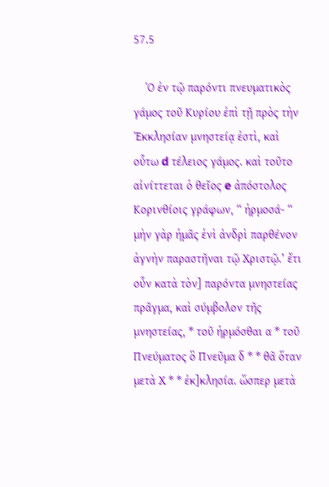57.5

    Ὁ ἐν τῷ παρόντι πνευματικὸς γάμος τοῦ Κυρίου ἐπὶ τῇ πρὸς τὴν Ἐκκλησίαν μνηστείᾳ ἐστὶ, καὶ οὗτω d τέλειος γάμος. καὶ τοῦτο αἰνίττεται ὁ θεῖος e ἀπόστολος Κορινθίοις γράφων, “ ἡρμοσά- “ μὴν γὰρ ἡμᾶς ἑνὶ ἀνδρὶ παρθένον ἁγνὴν παραστῆναι τῷ Χριστῷ.’ ἔτι οὖν κατὰ τὸν] παρόντα μνηστείας πρᾶγμα, καὶ σύμβολον τῆς μνηστείας, * τοῦ ἡρμόσθαι α * τοῦ Πνεύματος ὃ Πνεῦμα δ * * θᾶ ὅταν μετὰ Χ * * ἐκ]κλησία. ὥσπερ μετὰ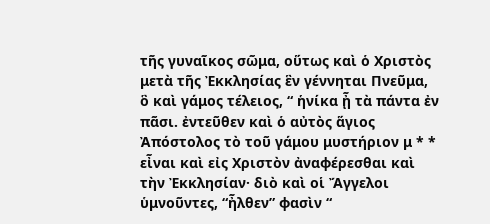τῆς γυναῖκος σῶμα, οὕτως καὶ ὁ Χριστὸς μετὰ τῆς Ἐκκλησίας ἓν γέννηται Πνεῦμα, ὃ καὶ γάμος τέλειος, “ ἡνίκα ᾖ τὰ πάντα ἐν πᾶσι. ἐντεῦθεν καὶ ὁ αὐτὸς ἅγιος Ἀπόστολος τὸ τοῦ γάμου μυστήριον μ * * εἶναι καὶ εἰς Χριστὸν ἀναφέρεσθαι καὶ τὴν Ἐκκλησίαν· διὸ καὶ οἱ Ἄγγελοι ὑμνοῦντες, “ἦλθεν” φασὶν “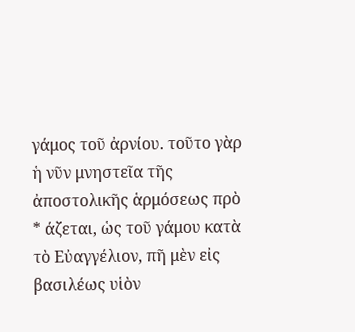γάμος τοῦ ἀρνίου. τοῦτο γὰρ ἡ νῦν μνηστεῖα τῆς ἀποστολικῆς ἁρμόσεως πρὸ * άζεται, ὡς τοῦ γάμου κατὰ τὸ Εὐαγγέλιον, πῆ μὲν εἰς βασιλέως υἱὸν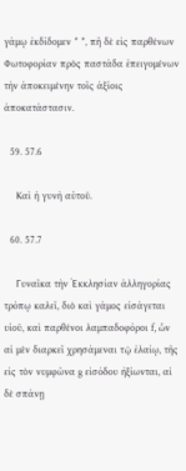γάμῳ ἐκδίδομεν * *, πῆ δὲ εἰς παρθένων Φωτοφορίαν πρὸς παστάδα ἐπειγομένων τὴν ἀποκειμένην τοῖς ἀξίοις ἀποκατάστασιν.

  59. 57.6

    Καὶ ἡ γυνὴ αὐτοῦ.

  60. 57.7

    Γυναῖκα τὴν Ἐκκλησίαν ἀλληγορίας τρόπῳ καλεῖ, διὸ καὶ γάμος εἰσάγεται υἱοῦ, καὶ παρθένοι λαμπαδοφόροι f, ὧν αἱ μὲν διαρκεῖ χρησάμεναι τῷ ἐλαίῳ, τῆς εἰς τὸν νυμφῶνα g εἰσόδου ἠξίωνται, αἱ δὲ σπάνῃ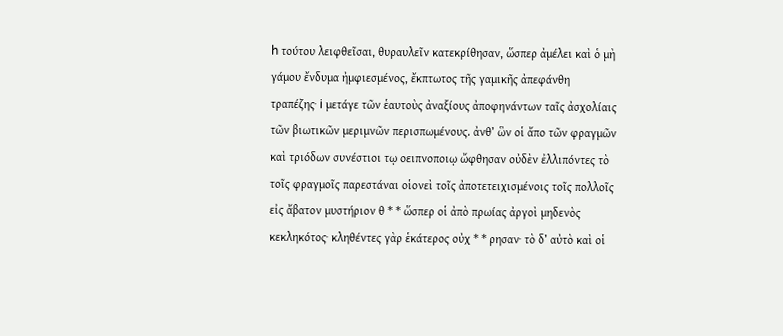h τούτου λειφθεῖσαι, θυραυλεῖν κατεκρίθησαν, ὥσπερ ἀμέλει καὶ ὁ μὴ γάμου ἔνδυμα ἠμφιεσμένος, ἔκπτωτος τῆς γαμικῆς ἀπεφάνθη τραπέζης· i μετάγε τῶν ἑαυτοὺς ἀναξίους ἀποφηνάντων ταῖς ἀσχολίαις τῶν βιωτικῶν μεριμνῶν περισπωμένους. ἀνθ’ ὣν οἱ ἄπο τῶν φραγμῶν καὶ τριόδων συνέστιοι τῳ οειπνοποιῳ ὤφθησαν οὐδὲν ἐλλιπόντες τὸ τοῖς φραγμοῖς παρεστάναι οἱονεὶ τοῖς ἀποτετειχισμένοις τοῖς πολλοῖς εἰς ἄβατον μυστήριον θ * * ὥσπερ οἱ ἀπὸ πρωίας ἀργοὶ μηδενὸς κεκληκότος· κληθέντες γὰρ ἑκάτερος οὐχ * * ρησαν· τὸ δ’ αὐτὸ καὶ οἱ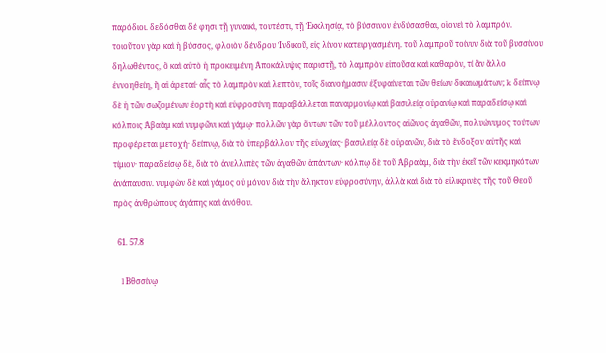παρόδιοι. δεδόσθαι δέ φησι τῇ γυναικὶ, τουτέστι, τῇ Ἐκκλησίᾳ, τὸ βύσσινον ἐνδύσασθαι, οἱονεὶ τὸ λαμπρόν. τοιοῦτον γὰρ καὶ ἡ βύσσος, φλοιὸν δένδρου Ἰνδικοῦ, εἰς λίνον κατειργασμένη. τοῦ λαμπροῦ τοίνυν διὰ τοῦ βυσσίνου δηλωθέντος, ὃ καὶ αὐτὸ ἡ προκειμένη Ἀποκάλυψις παριστῇ, τὸ λαμπρὸν εἰποῦσα καὶ καθαρὸν, τί ἃν ἄλλο ἐννοηθείη, ἢ αἱ ἀρεταί· αἷς τὸ λαμπρὸν καὶ λεπτὸν, τοῖς διανοήμασιν ἐξυφαίνεται τῶν θείων δικαιωμάτων; k δείπνῳ δὲ ἡ τῶν σωζομένων ἑορτὴ καὶ εὐφροσύνη παραβάλλεται παναρμονίῳ καὶ βασιλείᾳ οὐρανίῳ καὶ παραδείσῳ καὶ κόλποις Ἀβαὰμ καὶ νυμφῶνι καὶ γάμῳ· πολλῶν γὰρ ὄντων τῶν τοῦ μέλλοντος αἰῶνος ἀγαθῶν, πολυώνυμος τούτων προφέρεται μετοχή· δείπνῳ, διὰ τὸ ὑπερβάλλον τῆς εὐωχίας· βασιλείᾳ δὲ οὐρανῶν, διὰ τὸ ἔνδοξον αὐτῆς καὶ τίμιον· παραδείσῳ δὲ, διὰ τὸ ἀνελλιπὲς τῶν ἀγαθῶν ἁπάντων· κόλπῳ δὲ τοῦ Ἀβραὰμ, διὰ τὴν ἐκεῖ τῶν κεκμηκότων ἀνάπαυσιν. νυμφὼν δὲ καὶ γάμος οὐ μόνον διὰ τὴν ἄληκτον εὐφροσύνην, ἀλλὰ καὶ διὰ τὸ εἰλικρινὲς τῆς τοῦ Θεοῦ πρὸς ἀνθρώπους άγάπης καὶ ἀνόθου.

  61. 57.8

    l Βθσσίνῳ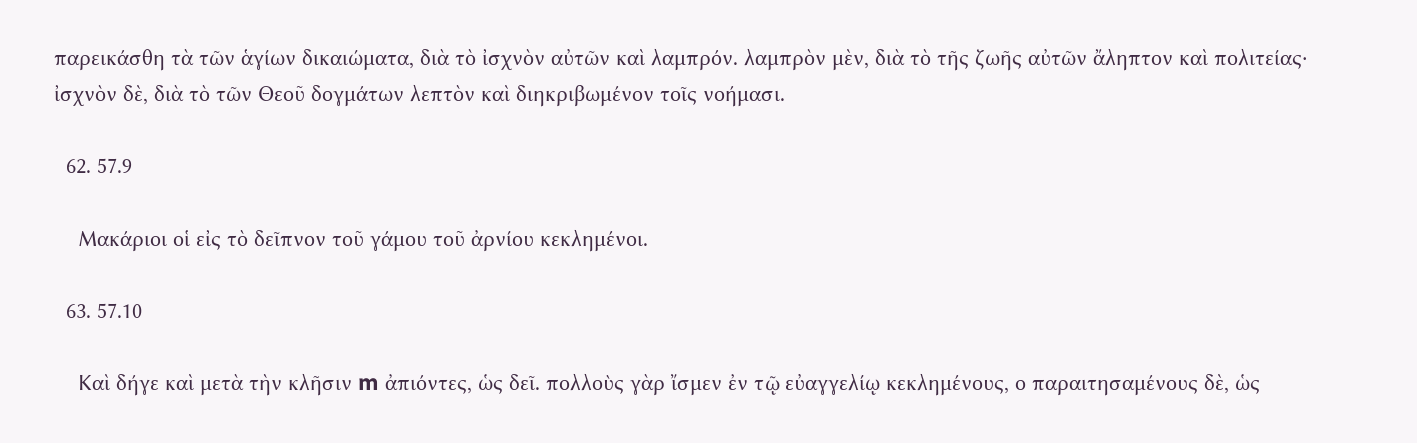παρεικάσθη τὰ τῶν ἁγίων δικαιώματα, διὰ τὸ ἰσχνὸν αὐτῶν καὶ λαμπρόν. λαμπρὸν μὲν, διὰ τὸ τῆς ζωῆς αὐτῶν ἄληπτον καὶ πολιτείας· ἰσχνὸν δὲ, διὰ τὸ τῶν Θεοῦ δογμάτων λεπτὸν καὶ διηκριβωμένον τοῖς νοήμασι.

  62. 57.9

    Μακάριοι οἱ εἰς τὸ δεῖπνον τοῦ γάμου τοῦ ἀρνίου κεκλημένοι.

  63. 57.10

    Καὶ δήγε καὶ μετὰ τὴν κλῆσιν m ἀπιόντες, ὡς δεῖ. πολλοὺς γὰρ ἴσμεν ἐν τῷ εὐαγγελίῳ κεκλημένους, ο παραιτησαμένους δὲ, ὡς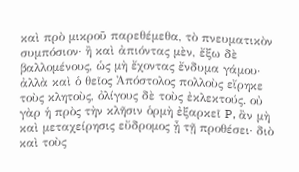καὶ πρὸ μικροῦ παρεθέμεθα, τὸ πνευματικὸν συμπόσιον· ἢ καὶ ἀπιόντας μὲν, ἔξω δὲ βαλλομένους, ὡς μὴ ἔχοντας ἔνδυμα γάμου· ἀλλὰ καὶ ὁ θεῖος Ἀπόστολος πολλοὺς εἴρηκε τοὺς κλητοὺς, ὀλίγους δὲ τοὺς ἐκλεκτούς. οὐ γὰρ ἡ πρὸς τὴν κλῆσιν ὁρμὴ ἐξαρκεῖ P, ἂν μὴ καὶ μεταχείρησις εὔδρομος ᾖ τῇ προθέσει· διὸ καὶ τοὺς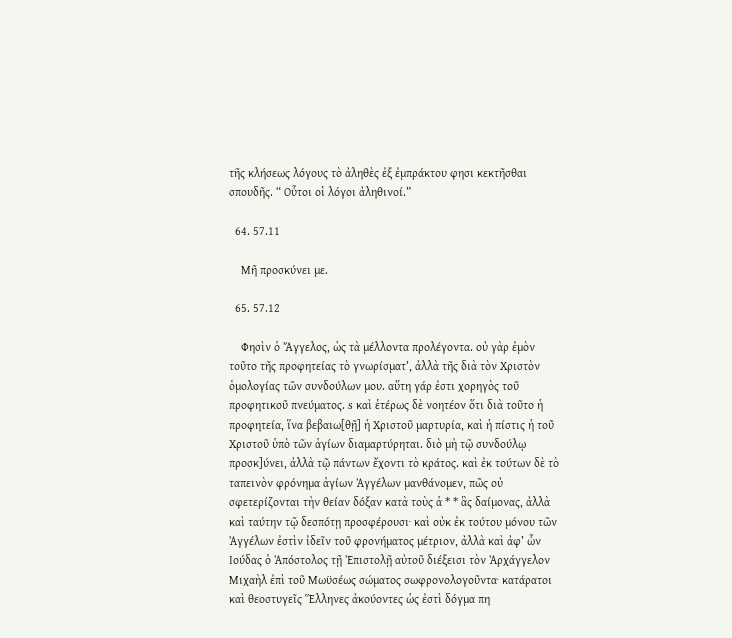τῆς κλήσεως λόγους τὸ ἀληθὲς ἐξ ἐμπράκτου φησι κεκτῆσθαι σπουδῆς. “ Οὗτοι οἱ λόγοι ἀληθινοί.”

  64. 57.11

    Μῆ προσκύνει με.

  65. 57.12

    Φησὶν ὁ Ἄγγελος, ὡς τὰ μέλλοντα προλέγοντα. οὐ γὰρ ἐμὸν τοῦτο τῆς προφητείας τὸ γνωρίσματ’, ἀλλὰ τῆς διὰ τὸν Χριστὸν ὁμολογίας τῶν συνδούλων μου. αὕτη γάρ ἐστι χορηγὸς τοῦ προφητικοῦ πνεύματος. s καὶ ἑτέρως δὲ νοητέον ὅτι διὰ τοῦτο ἡ προφητεία, ἵνα βεβαιω[θῇ] ἡ Χριστοῦ μαρτυρία, καὶ ἡ πίστις ἡ τοῦ Χριστοῦ ὑπὸ τῶν ἁγίων διαμαρτύρηται. διὸ μὴ τῷ συνδούλῳ προσκ]ύνει, ἀλλὰ τῷ πάντων ἔχοντι τὸ κράτος. καὶ ἐκ τούτων δὲ τὸ ταπεινὸν φρόνημα ἁγίων Ἀγγέλων μανθάνομεν, πῶς οὐ σφετερίζονται τὴν θείαν δόξαν κατὰ τοὺς ἁ * * ἃς δαίμονας, ἀλλὰ καὶ ταύτην τῷ δεσπότῃ προσφέρουσι· καὶ οὐκ ἐκ τούτου μόνου τῶν Ἀγγέλων ἐστὶν ἰδεῖν τοῦ φρονήματος μέτριον, ἀλλὰ καὶ ἀφ’ ὧν Ιούδας ὁ Ἀπόστολος τῇ Ἐπιστολῇ αὐτοῦ διέξεισι τὸν Ἀρχάγγελον Μιχαὴλ ἐπὶ τοῦ Μωϋσέως σώματος σωφρονολογοῦντα· κατάρατοι καὶ θεοστυγεῖς Ἕλληνες ἀκούοντες ὡς ἐστὶ δόγμα πη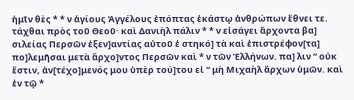ἡμῖν θὲς * * ν ἁγίους Ἀγγέλους ἐπόπτας ἑκάστῳ ἀνθρώπων ἔθνει τε. τάχθαι πρὸς τοῦ Θεοῦ· καὶ Δανιὴλ πάλιν * * ν εἰσάγει ἄρχοντα βα] σιλείας Περσῶν ἐξεν]αντίας αὐτοῦ ἑ στηκό] τὰ καὶ ἐπιστρέφον[τα] πο]λεμῆσαι μετὰ ἄρχο]ντος Περσῶν καὶ * ν τῶν Ἑλλήνων. πα] λιν “ οὐκ ἔστιν, ἀν[τέχο]μενός μου ὑπὲρ τού]του εἰ “ μὴ Μιχαὴλ ἄρχων ὑμῶν. καὶ ἐν τῷ *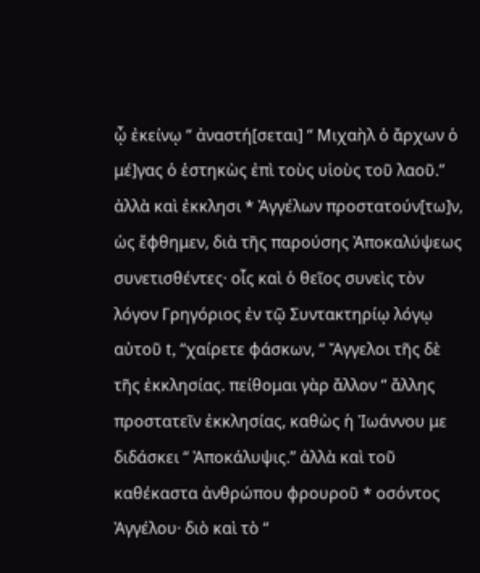ᾦ ἐκείνῳ “ ἀναστή[σεται] “ Μιχαὴλ ὁ ἄρχων ὁ μέ]γας ὁ ἑστηκὼς ἐπὶ τοὺς υἱοὺς τοῦ λαοῦ.” ἀλλὰ καὶ ἐκκλησι * Ἀγγέλων προστατούν[τω]ν, ὡς ἔφθημεν, διὰ τῆς παρούσης Ἀποκαλύψεως συνετισθέντες· οἷς καὶ ὁ θεῖος συνεὶς τὸν λόγον Γρηγόριος ἐν τῷ Συντακτηρίῳ λόγῳ αὐτοῦ t, “χαίρετε φάσκων, “ Ἄγγελοι τῆς δὲ τῆς ἐκκλησίας. πείθομαι γὰρ ἄλλον “ ἄλλης προστατεῖν ἐκκλησίας, καθὼς ἡ Ἰωάννου με διδάσκει “ Ἀποκάλυψις.” ἀλλὰ καὶ τοῦ καθέκαστα ἀνθρώπου φρουροῦ * οσόντος Ἀγγέλου· διὸ καὶ τὸ “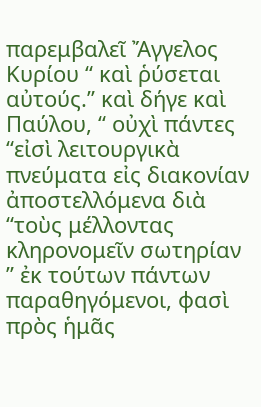παρεμβαλεῖ Ἄγγελος Κυρίου “ καὶ ῥύσεται αὐτούς.” καὶ δήγε καὶ Παύλου, “ οὐχὶ πάντες “εἰσὶ λειτουργικὰ πνεύματα εἰς διακονίαν ἀποστελλόμενα διὰ “τοὺς μέλλοντας κληρονομεῖν σωτηρίαν ” ἐκ τούτων πάντων παραθηγόμενοι, φασὶ πρὸς ἡμᾶς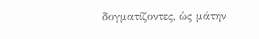δογματίζοντες, ὡς μάτην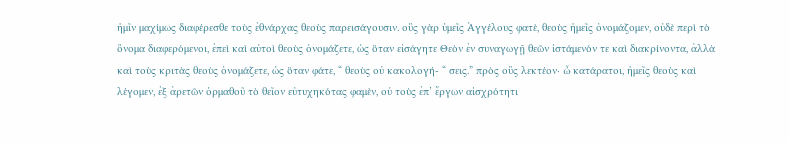ἡμῖν μαχίμως διαφέρεσθε τοὺς ἐθνάρχας θεοὺς παρεισάγουσιν. οὓς γὰρ ὑμεῖς Ἀγγέλους φατὲ, θεοὺς ἡμεῖς ὀνομάζομεν, οὐδὲ περὶ τὸ ὄνομα διαφερόμενοι, ἐπεὶ καὶ αὐτοὶ θεοὺς ὀνομάζετε, ὡς ὅταν εἰσάγητε Θεὸν ἐν συναγωγῇ θεῶν ἱστάμενόν τε καὶ διακρίνοντα, ἀλλὰ καὶ τοὺς κριτὰς θεοὺς ὀνομάζετε, ὡς ὅταν φάτε, “ θεοὺς οὐ κακολογή- “ σεις.” πρὸς οὓς λεκτέον· ὦ κατάρατοι, ἡμεῖς θεοὺς καὶ λέγομεν, ἐξ ἀρετῶν ὁρμαθοῦ τὸ θεῖον εὐτυχηκότας φαμὲν, οὐ τοὺς ἐπ’ ἔργων αἰσχρότητι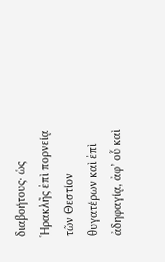διαβοήτους· ὡς Ἡρακλῆς ἐπὶ πορνείᾳ τῶν Θεστίον θυγατέρων καὶ ἐπὶ ἀδηφαγίᾳ, ἀφ’ οὗ καὶ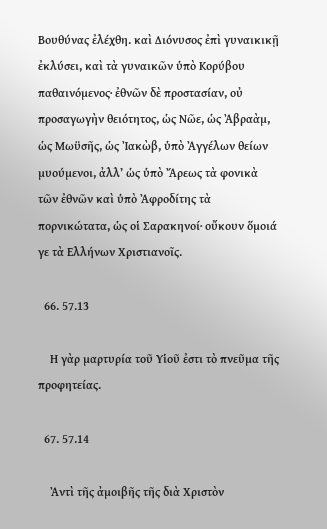Βουθύνας ἐλέχθη. καὶ Διόνυσος ἐπὶ γυναικικῇ ἐκλύσει, καὶ τὰ γυναικῶν ὑπὸ Κορύβου παθαινόμενος· ἐθνῶν δὲ προστασίαν, οὐ προσαγωγὴν θειότητος, ὡς Νῶε, ὡς Ἀβραὰμ, ὡς Μωϋσῆς, ὡς Ἰακὼβ, ὑπὸ Ἀγγέλων θείων μυούμενοι, ἀλλ’ ὡς ὑπὸ Ἄρεως τὰ φονικὰ τῶν ἐθνῶν καὶ ὑπὸ Ἀφροδίτης τὰ πορνικώτατα, ὡς οἱ Σαρακηνοί· οὔκουν ὅμοιά γε τὰ Ελλήνων Χριστιανοῖς.

  66. 57.13

    Η γὰρ μαρτυρία τοῦ Υἱοῦ ἐστι τὸ πνεῦμα τῆς προφητείας.

  67. 57.14

    Ἀντὶ τῆς ἀμοιβῆς τῆς διὰ Χριστὸν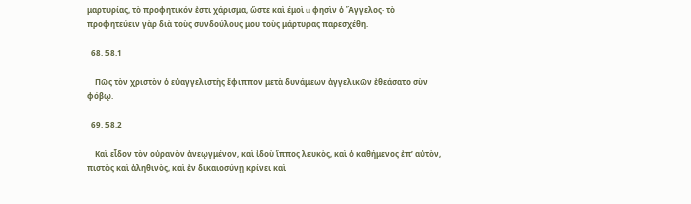μαρτυρίας, τὸ προφητικόν ἐστι χάρισμα, ὥστε καὶ έμοὶ u φησὶν ὁ Ἄγγελος· τὸ προφητεύειν γὰρ διὰ τοὺς συνδούλους μου τοὺς μάρτυρας παρεσχέθη.

  68. 58.1

    Πῶς τὸν χριστὸν ὁ εὐαγγελιστὴς ἔφιππον μετὰ δυνάμεων ἀγγελικῶν ἐθεάσατο σὺν φόβῳ.

  69. 58.2

    Καὶ εἶδον τὸν οὐρανὸν ἀνεῳγμένον, καὶ ἰδοὺ ἵππος λευκὸς, καὶ ὁ καθήμενος ἐπ’ αὐτὸν, πιστὸς καὶ ἀληθινὸς, καὶ ἐν δικαιοσύνῃ κρίνει καὶ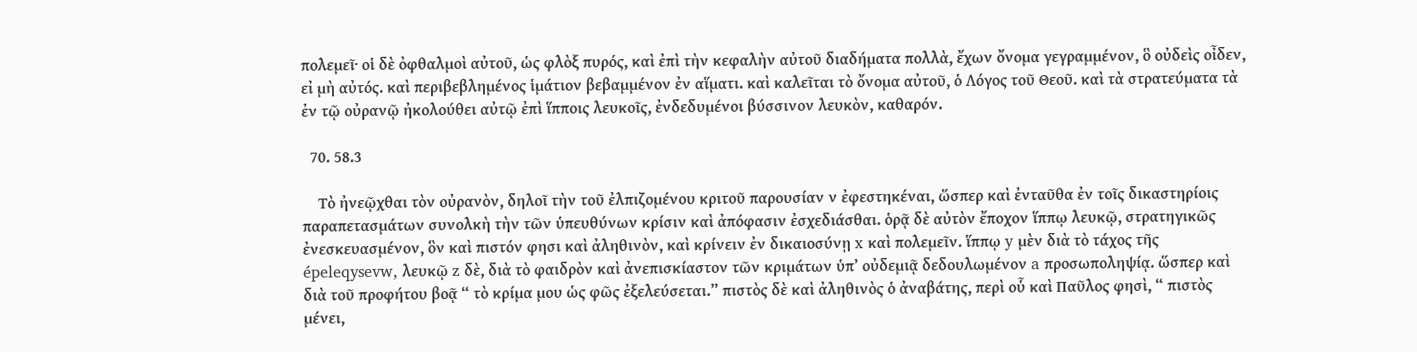πολεμεῖ· οἱ δὲ ὀφθαλμοὶ αὐτοῦ, ὡς φλὸξ πυρός, καὶ ἐπὶ τὴν κεφαλὴν αὐτοῦ διαδήματα πολλὰ, ἔχων ὄνομα γεγραμμένον, ὃ οὐδεὶς οἶδεν, εἰ μὴ αὐτός. καὶ περιβεβλημένος ἱμάτιον βεβαμμένον ἐν αἵματι. καὶ καλεῖται τὸ ὄνομα αὐτοῦ, ὁ Λόγος τοῦ Θεοῦ. καὶ τὰ στρατεύματα τὰ ἐν τῷ οὐρανῷ ἠκολούθει αὐτῷ ἐπὶ ἵπποις λευκοῖς, ἐνδεδυμένοι βύσσινον λευκὸν, καθαρόν.

  70. 58.3

    Τὸ ἠνεῷχθαι τὸν οὐρανὸν, δηλοῖ τὴν τοῦ ἐλπιζομένου κριτοῦ παρουσίαν ν ἐφεστηκέναι, ὥσπερ καὶ ἐνταῦθα ἐν τοῖς δικαστηρίοις παραπετασμάτων συνολκὴ τὴν τῶν ὑπευθύνων κρίσιν καὶ ἀπόφασιν ἐσχεδιάσθαι. ὁρᾷ δὲ αὐτὸν ἔποχον ἵππῳ λευκῷ, στρατηγικῶς ἐνεσκευασμένον, ὃν καὶ πιστόν φησι καὶ ἀληθινὸν, καὶ κρίνειν ἐν δικαιοσύνῃ x καὶ πολεμεῖν. ἵππῳ y μὲν διὰ τὸ τάχος τῆς épeleqysevw, λευκῷ z δὲ, διὰ τὸ φαιδρὸν καὶ ἀνεπισκίαστον τῶν κριμάτων ὑπ’ οὐδεμιᾷ δεδουλωμένον a προσωποληψίᾳ. ὥσπερ καὶ διὰ τοῦ προφήτου βοᾷ “ τὸ κρίμα μου ὡς φῶς ἐξελεύσεται.” πιστὸς δὲ καὶ ἀληθινὸς ὁ ἀναβάτης, περὶ οὗ καὶ Παῦλος φησὶ, “ πιστὸς μένει,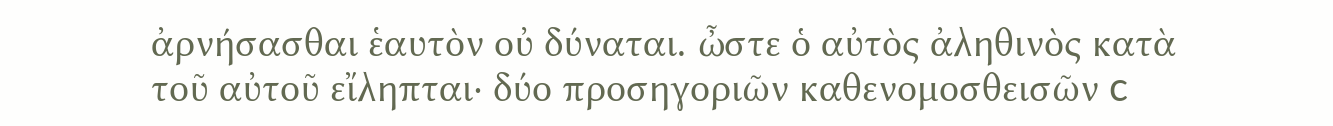ἀρνήσασθαι ἑαυτὸν οὐ δύναται. ὦστε ὁ αὐτὸς ἀληθινὸς κατὰ τοῦ αὐτοῦ εἴληπται· δύο προσηγοριῶν καθενομοσθεισῶν c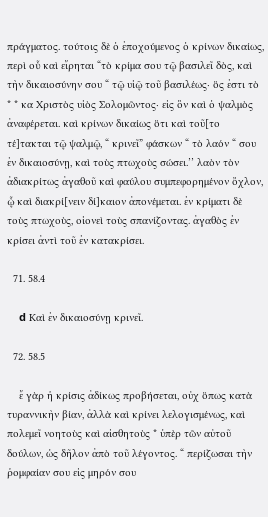πράγματος. τούτοις δὲ ὁ ἐποχούμενος ὁ κρίνων δικαίως, περὶ οὗ καὶ εἴρηται “τὸ κρίμα σου τῷ βασιλεῖ δὸς, καὶ τὴν δικαιοσύνην σου “ τῷ υἱῷ τοῦ βασιλέως· ὅς ἐστι τὸ * * κα Χριστὸς υἱὸς Σολομῶντος· εἰς ὃν καὶ ὁ ψαλμὸς ἀναφέρεται. καὶ κρίνων δικαίως ὅτι καὶ τοῦ[το τέ]τακται τῷ ψαλμῷ, “ κρινεῖ” φάσκων “ τὸ λαόν “ σου ἐν δικαιοσύνῃ, καὶ τοὺς πτωχοὺς σώσει.’’ λαὸν τὸν ἀδιακρίτως ἀγαθοῦ καὶ φαύλου συμπεφορημένον ὄχλον, ᾧ καὶ διακρί[νειν δί]καιον ἀπονέμεται. ἐν κρίματι δὲ τοὺς πτωχοὺς, οἱονεὶ τοὺς σπανίζοντας. ἀγαθὸς ἐν κρίσει ἀντὶ τοῦ ἐν κατακρίσει.

  71. 58.4

    d Καὶ ἐν δικαιοσύνῃ κρινεῖ.

  72. 58.5

    ἔ γὰρ ἡ κρίσις ἀδίκως προβήσεται, οὐχ ὅπως κατὰ τυραννικὴν βίαν, ἀλλὰ καὶ κρίνει λελογισμένως, καὶ πολεμεῖ νοητοὺς καὶ αἰσθητοὺς * ὑπὲρ τῶν αὐτοῦ δούλων, ὡς δῆλον ἀπὸ τοῦ λέγοντος. “ περίζωσαι τὴν ῥομφαίαν σου εἰς μηρόν σου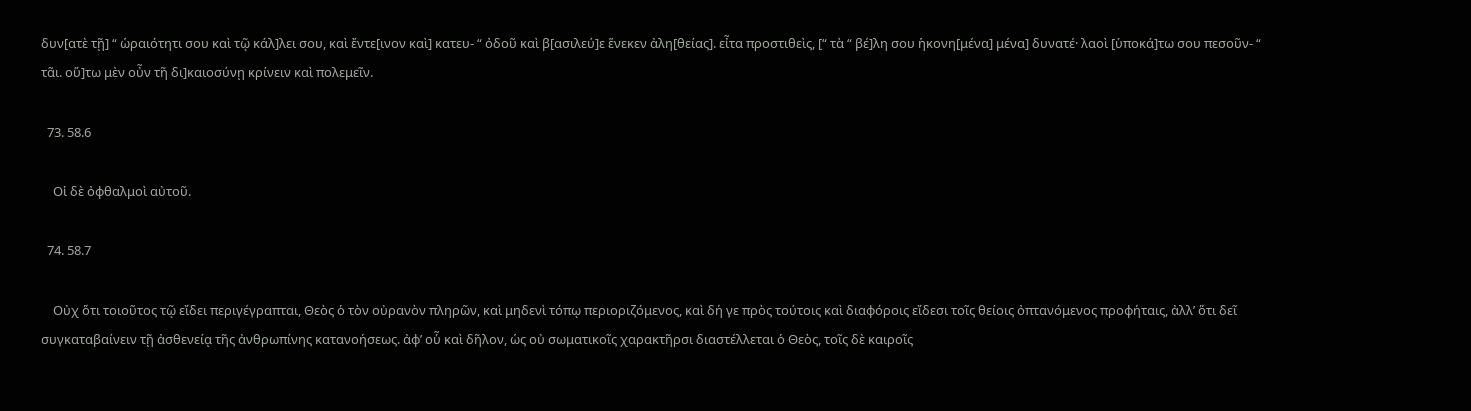δυν[ατὲ τῇ] “ ὡραιότητι σου καὶ τῷ κάλ]λει σου, καὶ ἔντε[ινον καὶ] κατευ- “ ὀδοῦ καὶ β[ασιλεύ]ε ἕνεκεν ἀλη[θείας]. εἶτα προστιθεὶς, [“ τὰ “ βέ]λη σου ἡκονη[μένα] μένα] δυνατέ· λαοὶ [ὑποκά]τω σου πεσοῦν- “ τᾶι. οὕ]τω μὲν οὖν τῆ δι]καιοσύνῃ κρίνειν καὶ πολεμεῖν.

  73. 58.6

    Οἱ δὲ ὀφθαλμοὶ αὐτοῦ.

  74. 58.7

    Οὐχ ὅτι τοιοῦτος τῷ εἴδει περιγέγραπται, Θεὸς ὁ τὸν οὐρανὸν πληρῶν, καὶ μηδενὶ τόπῳ περιοριζόμενος, καὶ δή γε πρὸς τούτοις καὶ διαφόροις εἴδεσι τοῖς θείοις ὀπτανόμενος προφήταις, ἀλλ’ ὅτι δεῖ συγκαταβαίνειν τῇ ἀσθενείᾳ τῆς ἀνθρωπίνης κατανοήσεως. ἀφ’ οὗ καὶ δῆλον, ὡς οὐ σωματικοῖς χαρακτῆρσι διαστέλλεται ὁ Θεὸς, τοῖς δὲ καιροῖς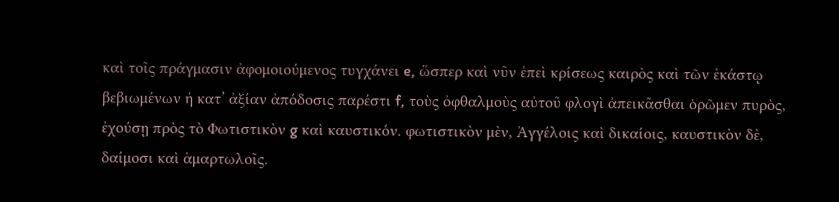καὶ τοῖς πράγμασιν ἀφομοιούμενος τυγχάνει e, ὥσπερ καὶ νῦν ἐπεὶ κρίσεως καιρὸς καὶ τῶν ἑκάστῳ βεβιωμένων ἡ κατ’ ἀξίαν ἀπόδοσις παρέστι f, τοὺς ὀφθαλμοὺς αὐτοῦ φλογὶ ἀπεικᾶσθαι ὁρῶμεν πυρὸς, ἐχούσῃ πρὸς τὸ Φωτιστικὸν g καὶ καυστικόν. φωτιστικὸν μὲν, Ἀγγέλοις καὶ δικαίοις, καυστικὸν δὲ, δαίμοσι καὶ ἁμαρτωλοῖς.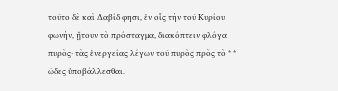τοῦτο δὲ καὶ Δαβίδ φησι, ἐν οἷς τὴν τοῦ Κυρίου φωνὴν, ᾔτουν τὸ πρόσταγμα, διακόπτειν φλόγα πυρὸς· τὰς ἐνεργείας λέγων τοῦ πυρὸς πρὸς τὸ * * ῶδες ὑποβάλλεσθαι.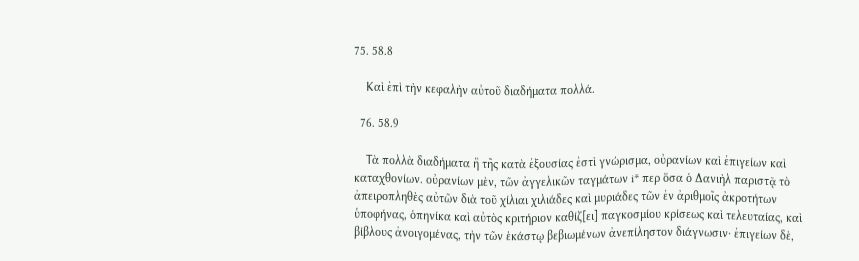75. 58.8

    Καὶ ἐπὶ τὴν κεφαλὴν αὐτοῦ διαδήματα πολλά.

  76. 58.9

    Τὰ πολλὰ διαδήματα ἣ τῆς κατὰ ἐξουσίας ἐστὶ γνώρισμα, οὐρανίων καὶ ἐπιγείων καὶ καταχθονίων. οὐρανίων μὲν, τῶν ἀγγελικῶν ταγμάτων i* περ ὅσα ὁ Δανιὴλ παριστᾷ τὸ ἀπειροπληθὲς αὐτῶν διὰ τοῦ χίλιαι χιλιάδες καὶ μυριάδες τῶν ἐν ἀριθμοῖς ἀκροτήτων ὑποφήνας, ὁπηνίκα καὶ αὐτὸς κριτήριον καθίζ[ει] παγκοσμίου κρίσεως καὶ τελευταίας, καὶ βίβλους ἀνοιγομένας, τὴν τῶν ἑκάστῳ βεβιωμένων ἀνεπίληστον διάγνωσιν· ἐπιγείων δὲ,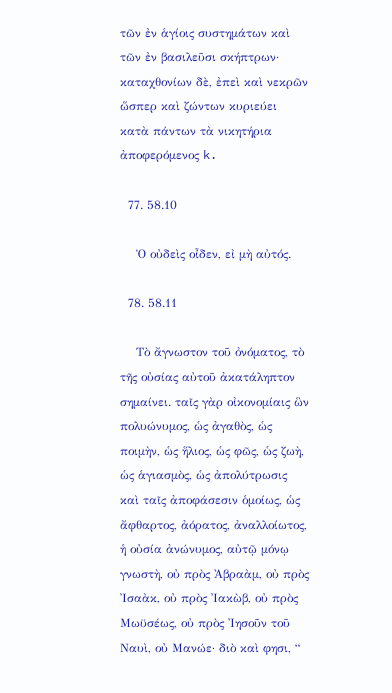τῶν ἐν ἁγίοις συστημάτων καὶ τῶν ἐν βασιλεῦσι σκήπτρων· καταχθονίων δὲ, ἐπεὶ καὶ νεκρῶν ὥσπερ καὶ ζώντων κυριεύει κατὰ πάντων τὰ νικητήρια ἀποφερόμενος k.

  77. 58.10

    Ὁ οὐδεὶς οἶδεν, εἰ μὴ αὐτός.

  78. 58.11

    Τὸ ἄγνωστον τοῦ ὀνόματος, τὸ τῆς οὐσίας αὐτοῦ ἀκατάληπτον σημαίνει. ταῖς γὰρ οἰκονομίαις ὣν πολυώνυμος, ὡς ἀγαθὸς, ὡς ποιμὴν, ὡς ἥλιος, ὡς φῶς, ὡς ζωὴ, ὡς ἁγιασμὸς, ὡς ἀπολύτρωσις καὶ ταῖς ἀποφάσεσιν ὁμοίως, ὡς ἄφθαρτος, ἀόρατος, ἀναλλοίωτος, ἡ οὐσία ἀνώνυμος, αὐτῷ μόνῳ γνωστὴ, οὐ πρὸς Ἀβραὰμ, οὐ πρὸς Ἰσαὰκ, οὐ πρὸς Ἰακὼβ, οὐ πρὸς Μωϋσέως, οὐ πρὸς Ἰησοῦν τοῦ Ναυὶ, οὐ Μανώε· διὸ καὶ φησι, “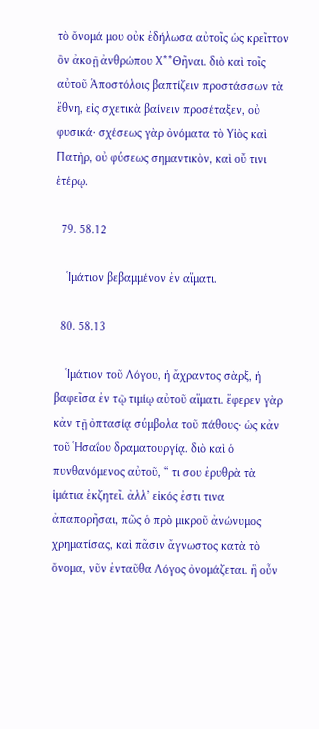τὸ ὄνομά μου οὐκ ἐδήλωσα αὐτοῖς ὡς κρεῖττον ὂν ἀκοῇ ἀνθρώπου Χ**Θῆναι. διὸ καὶ τοῖς αὐτοῦ Ἁποστόλοις βαπτίζειν προστάσσων τὰ ἔθνη, εἰς σχετικὰ βαίνειν προσέταξεν, οὐ φυσικά· σχέσεως γὰρ ὀνόματα τὸ Υἱὸς καὶ Πατὴρ, οὐ φύσεως σημαντικὸν, καὶ οὔ τινι ἑτέρῳ.

  79. 58.12

    Ἱμάτιον βεβαμμένον ἐν αἵματι.

  80. 58.13

    Ἱμάτιον τοῦ Λόγου, ἡ ἄχραντος σὰρξ, ἡ βαφεῖσα ἐν τῷ τιμίῳ αὐτοῦ αἵματι. ἔφερεν γὰρ κἀν τῇ ὀπτασίᾳ σύμβολα τοῦ πάθους· ὡς κἀν τοῦ Ἡσαΐου δραματουργίᾳ. διὸ καὶ ὁ πυνθανόμενος αὐτοῦ, “ τι σου ἐρυθρὰ τὰ ἱμάτια ἐκζητεῖ. ἀλλ’ εἰκός ἐστι τινα ἀπαπορῆσαι, πῶς ὁ πρὸ μικροῦ ἀνώνυμος χρηματίσας, καὶ πᾶσιν ἄγνωστος κατὰ τὸ ὄνομα, νῦν ἐνταῦθα Λόγος ὀνομάζεται. ἣ οὖν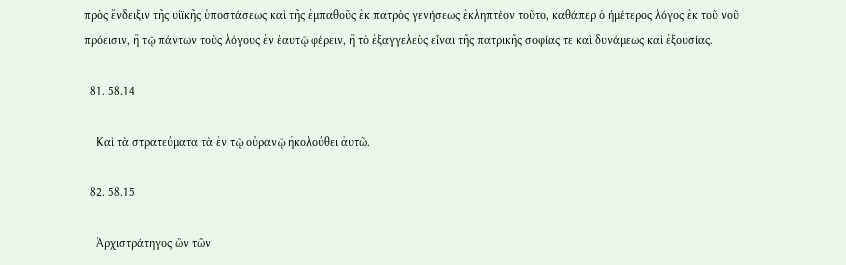πρὸς ἔνδειξιν τῆς υἱϊκῆς ὑποστάσεως καὶ τῆς ἐμπαθοῦς ἐκ πατρὸς γενήσεως ἐκληπτέον τοῦτο, καθάπερ ὁ ἡμέτερος λόγος ἐκ τοῦ νοῦ πρόεισιν, ἢ τῷ πάντων τοὺς λόγους ἐν ἑαυτῷ φέρειν, ἢ τὸ ἐξαγγελεὺς εἶναι τῆς πατρικῆς σοφίας τε καὶ δυνάμεως καὶ ἐξουσίας.

  81. 58.14

    Καὶ τὰ στρατεύματα τὰ ἐν τῷ οὐρανῷ ἠκολούθει ἀυτῶ.

  82. 58.15

    Ἀρχιστράτηγος ὢν τῶν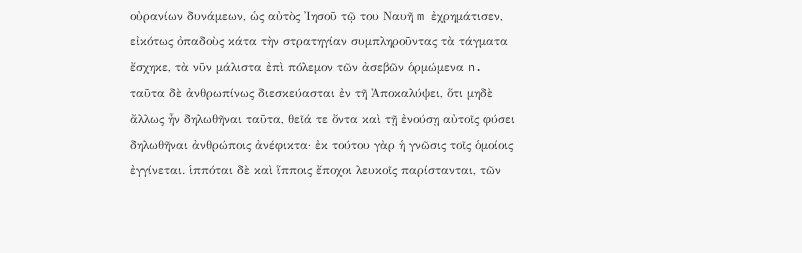οὐρανίων δυνάμεων, ὡς αὐτὸς Ἰησοῦ τῷ του Ναυῆ m ἐχρημάτισεν, εἰκότως ὀπαδοὺς κάτα τὴν στρατηγίαν συμπληροῦντας τὰ τάγματα ἔσχηκε, τὰ νῦν μάλιστα ἐπὶ πόλεμον τῶν ἀσεβῶν ὁρμώμενα n. ταῦτα δὲ ἀνθρωπίνως διεσκεύασται ἐν τῆ Ἀποκαλύψει, ὅτι μηδὲ ἄλλως ἦν δηλωθῆναι ταῦτα, θεῖά τε ὄντα καὶ τῇ ἐνούσῃ αὐτοῖς φύσει δηλωθῆναι ἀνθρώποις ἀνέφικτα· ἐκ τούτου γὰρ ἡ γνῶσις τοῖς ὁμοίοις ἐγγίνεται. ἱππόται δὲ καὶ ἵπποις ἔποχοι λευκοῖς παρίστανται, τῶν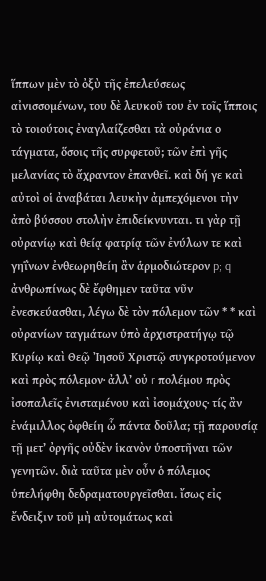ἵππων μὲν τὸ ὀξὺ τῆς ἐπελεύσεως αἰνισσομένων, του δὲ λευκοῦ του ἐν τοῖς ἵπποις τὸ τοιούτοις ἐναγλαίζεσθαι τὰ οὐράνια ο τάγματα, ὅσοις τῆς συρφετοῦ; τῶν ἐπὶ γῆς μελανίας τὸ ἄχραντον ἐπανθεῖ. καὶ δή γε καὶ αὐτοὶ οἱ ἀναβάται λευκὴν ἀμπεχόμενοι τὴν ἀπὸ βύσσου στολὴν ἐπιδείκνυνται. τι γὰρ τῇ οὐρανίῳ καὶ θείᾳ φατρίᾳ τῶν ἐνύλων τε καὶ γηΐνων ἐνθεωρηθείη ἂν ἁρμοδιώτερον p; q ἀνθρωπίνως δὲ ἔφθημεν ταῦτα νῦν ἐνεσκεύασθαι, λέγω δὲ τὸν πόλεμον τῶν * * καὶ οὐρανίων ταγμάτων ὑπὸ ἀρχιστρατήγῳ τῷ Κυρίῳ καὶ Θεῷ Ἰησοῦ Χριστῷ συγκροτούμενον καὶ πρὸς πόλεμον· ἀλλ’ οὐ r πολέμου πρὸς ἰσοπαλεῖς ἐνισταμένου καὶ ἰσομάχους· τίς ἂν ἐνάμιλλος ὀφθείη ὧ πάντα δοῦλα; τῇ παρουσίᾳ τῇ μετ’ ὀργῆς οὐδὲν ἱκανὸν ὑποστῆναι τῶν γενητῶν. διὰ ταῦτα μὲν οὖν ὁ πόλεμος ὑπελήφθη δεδραματουργεῖσθαι. ἴσως εἰς ἔνδειξιν τοῦ μὴ αὐτομάτως καὶ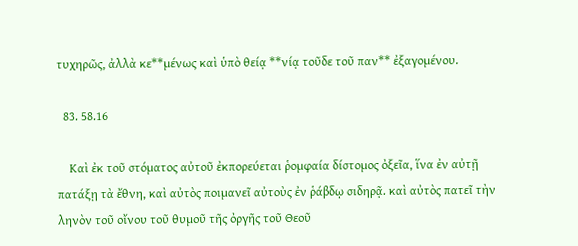τυχηρῶς, ἀλλὰ κε**μένως καὶ ὑπὸ θείᾳ **νίᾳ τοῦδε τοῦ παν** ἐξαγομένου.

  83. 58.16

    Καὶ ἐκ τοῦ στόματος αὐτοῦ ἐκπορεύεται ῥομφαία δίστομος ὀξεῖα, ἵνα ἐν αὐτῇ πατάξῃ τὰ ἔθνη, καὶ αὐτὸς ποιμανεῖ αὐτοὺς ἐν ῥάβδῳ σιδηρᾷ. καὶ αὐτὸς πατεῖ τὴν ληνὸν τοῦ οἴνου τοῦ θυμοῦ τῆς ὀργῆς τοῦ Θεοῦ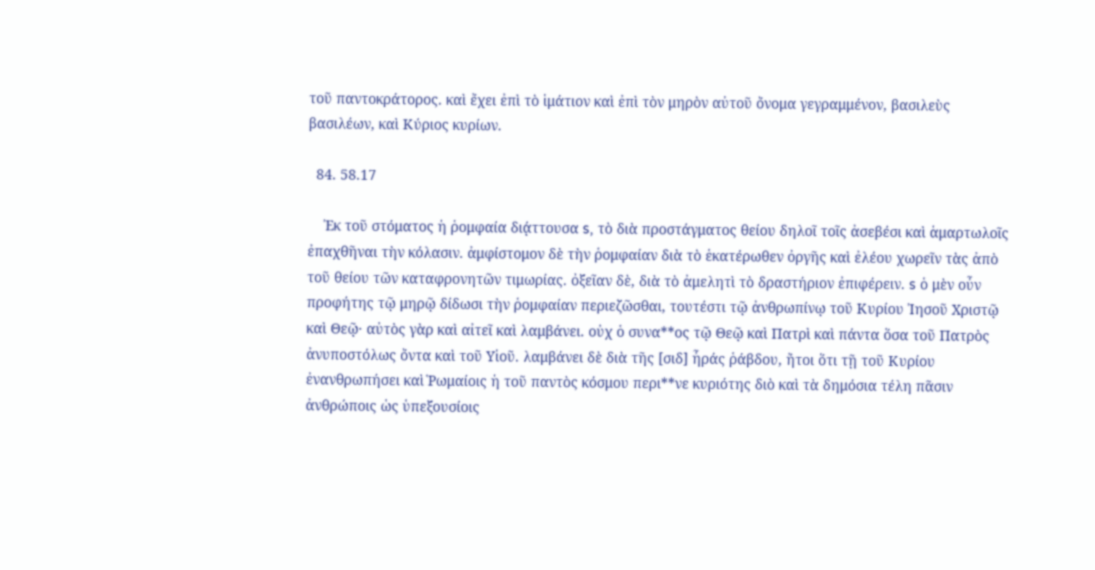τοῦ παντοκράτορος. καὶ ἔχει ἐπὶ τὸ ἱμάτιον καὶ ἐπὶ τὸν μηρὸν αὐτοῦ ὄνομα γεγραμμένον, βασιλεὺς βασιλέων, καὶ Κύριος κυρίων.

  84. 58.17

    Ἐκ τοῦ στόματος ἡ ῥομφαία διᾴττουσα s, τὸ διὰ προστάγματος θείου δηλοῖ τοῖς ἀσεβέσι καὶ ἁμαρτωλοῖς ἐπαχθῆναι τὴν κόλασιν. ἀμφίστομον δὲ τὴν ῥομφαίαν διὰ τὸ ἑκατέρωθεν ὀργῆς καὶ ἐλέου χωρεῖν τὰς ἀπὸ τοῦ θείου τῶν καταφρονητῶν τιμωρίας. ὀξεῖαν δὲ, διὰ τὸ ἀμελητὶ τὸ δραστήριον ἐπιφέρειν. s ὁ μὲν οὖν προφήτης τῷ μηρῷ δίδωσι τὴν ῥομφαίαν περιεζῶσθαι, τουτέστι τῷ ἀνθρωπίνῳ τοῦ Κυρίου Ἰησοῦ Χριστῷ καὶ Θεῷ· αὐτὸς γὰρ καὶ αἰτεῖ καὶ λαμβάνει. οὐχ ὁ συνα**ος τῷ Θεῷ καὶ Πατρὶ καὶ πάντα ὅσα τοῦ Πατρὸς ἀνυποστόλως ὄντα καὶ τοῦ Υἱοῦ. λαμβάνει δὲ διὰ τῆς [σιδ] ἦράς ῥάβδου, ἤτοι ὅτι τῇ τοῦ Κυρίου ἐνανθρωπήσει καὶ Ῥωμαίοις ἡ τοῦ παντὸς κόσμου περι**νε κυριότης διὸ καὶ τὰ δημόσια τέλη πᾶσιν ἀνθρώποις ὡς ὑπεξουσίοις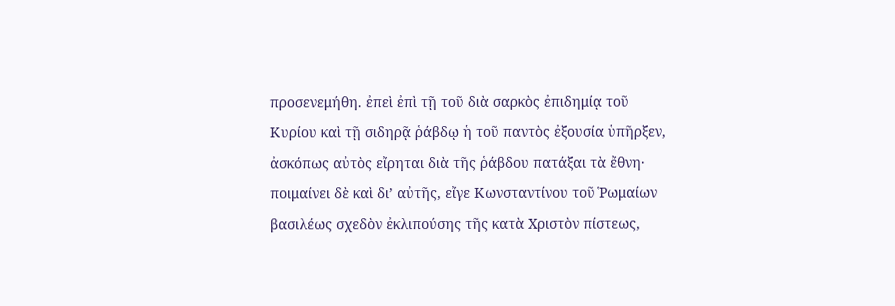προσενεμήθη. ἐπεὶ ἐπὶ τῇ τοῦ διὰ σαρκὸς ἐπιδημίᾳ τοῦ Κυρίου καὶ τῇ σιδηρᾷ ῥάβδῳ ἡ τοῦ παντὸς ἐξουσία ὑπῆρξεν, ἀσκόπως αὐτὸς εἴρηται διὰ τῆς ῥάβδου πατάξαι τὰ ἔθνη· ποιμαίνει δὲ καὶ δι’ αὐτῆς, εἴγε Κωνσταντίνου τοῦ Ῥωμαίων βασιλέως σχεδὸν ἐκλιπούσης τῆς κατὰ Χριστὸν πίστεως,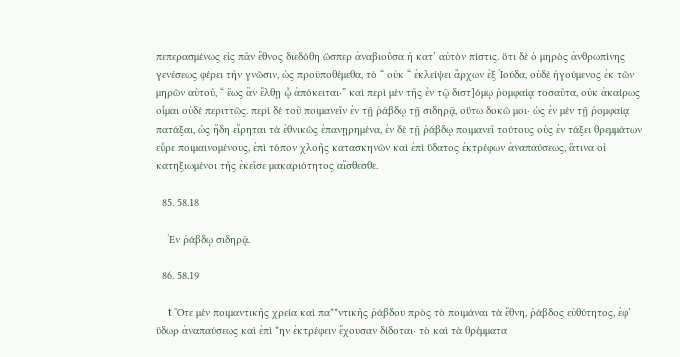πεπερασμένως εἰς πᾶν ἔθνος διεδόθη ὥσπερ ἀναβιοῦσα ἡ κατ’ αὐτὸν πίστις. ὅτι δὲ ὁ μηρὸς ἀνθρωπίνης γενέσεως φέρει τὴν γνῶσιν, ὡς προϋποθέμεθα, τὸ “ οὐκ “ ἐκλείψει ἄρχων ἐξ Ἰούδα, οὐδὲ ἡγούμενος ἐκ τῶν μηρῶν αὐτοῦ, “ ἕως ἂν ἔλθῃ ᾧ ἀπόκειται·” καὶ περὶ μὲν τῆς ἐν τῷ διστ]όμῳ ῥομφαίᾳ τοσαῦτα, οὐκ ἀκαίρως οἶμαι οὐδὲ περιττῶς. περὶ δὲ τοῦ ποιμανεῖν ἐν τῇ ῥάβδῳ τῇ σιδηρᾷ, οὕτω δοκῶ μοι· ὡς ἐν μὲν τῇ ῥομφαίᾳ πατάξαι, ὡς ἤδη εἴρηται τὰ ἐθνικῶς ἐπανῃρημένα, ἐν δὲ τῇ ῥάβδῳ ποιμανεῖ τούτους οὑς ἐν τάξει θρεμμάτων εὗρε ποιμαινομένους, ἐπὶ τόπον χλοῆς κατασκηνῶν καὶ ἐπὶ ὕδατος ἐκτρέφων ἀναπαύσεως, ἅτινα οἱ κατηξιωμένοι τῆς ἐκεῖσε μακαριότητος αἴσθεσθε.

  85. 58.18

    Ἐν ῥάβδῳ σιδηρᾷ.

  86. 58.19

    t Ὅτε μὲν ποιμαντικῆς χρεία καὶ πα**ντικῆς ῥάβδου πρὸς τὸ ποιμάναι τὰ ἔθνη, ῥάβδος εὐθύτητος, ἐφ’ ὕδωρ ἀναπαύσεως καὶ ἐπὶ *ην ἐκτρέφειν ἔχουσαν δίδοται· τὸ καὶ τὰ θρέμματα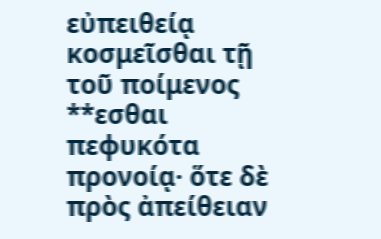εὐπειθείᾳ κοσμεῖσθαι τῇ τοῦ ποίμενος **εσθαι πεφυκότα προνοίᾳ· ὅτε δὲ πρὸς ἀπείθειαν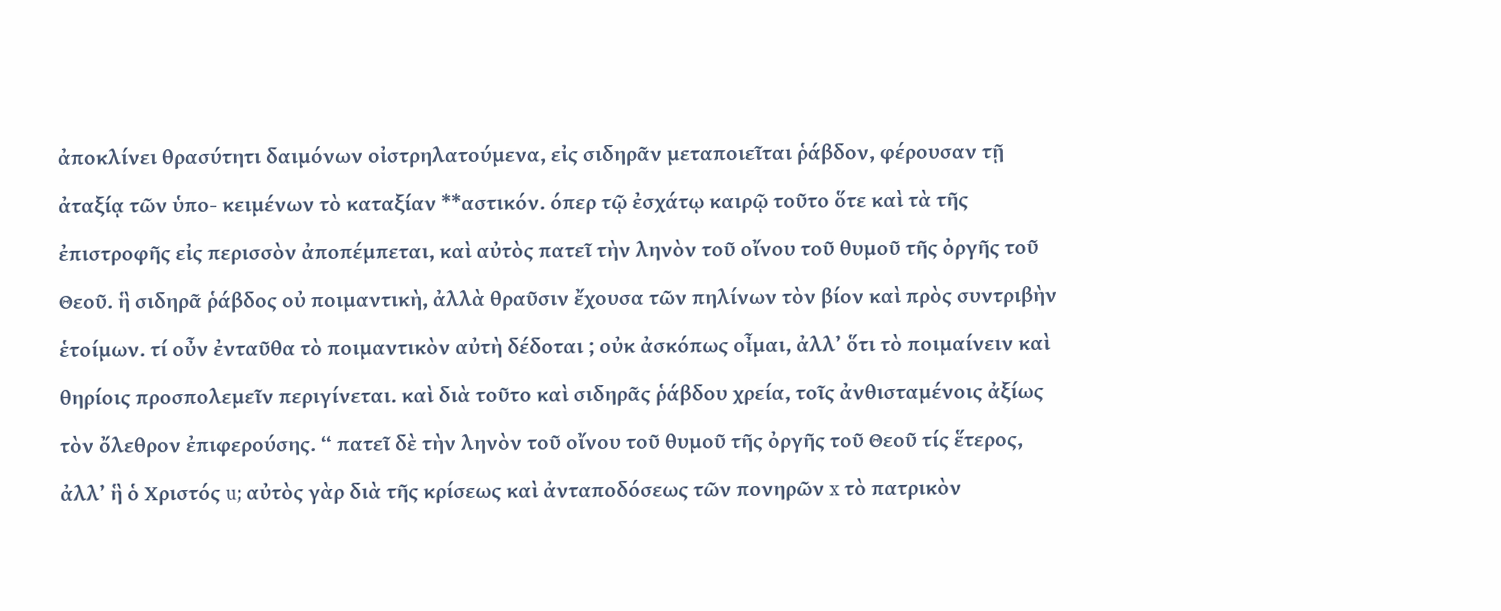ἀποκλίνει θρασύτητι δαιμόνων οἰστρηλατούμενα, εἰς σιδηρᾶν μεταποιεῖται ῥάβδον, φέρουσαν τῇ ἀταξίᾳ τῶν ὑπο- κειμένων τὸ καταξίαν **αστικόν. όπερ τῷ ἐσχάτῳ καιρῷ τοῦτο ὅτε καὶ τὰ τῆς ἐπιστροφῆς εἰς περισσὸν ἀποπέμπεται, καὶ αὐτὸς πατεῖ τὴν ληνὸν τοῦ οἴνου τοῦ θυμοῦ τῆς ὀργῆς τοῦ Θεοῦ. ἣ σιδηρᾶ ῥάβδος οὐ ποιμαντικὴ, ἀλλὰ θραῦσιν ἔχουσα τῶν πηλίνων τὸν βίον καὶ πρὸς συντριβὴν ἑτοίμων. τί οὖν ἐνταῦθα τὸ ποιμαντικὸν αὐτὴ δέδοται ; οὐκ ἀσκόπως οἶμαι, ἀλλ’ ὅτι τὸ ποιμαίνειν καὶ θηρίοις προσπολεμεῖν περιγίνεται. καὶ διὰ τοῦτο καὶ σιδηρᾶς ῥάβδου χρεία, τοῖς ἀνθισταμένοις ἀξίως τὸν ὄλεθρον ἐπιφερούσης. “ πατεῖ δὲ τὴν ληνὸν τοῦ οἴνου τοῦ θυμοῦ τῆς ὀργῆς τοῦ Θεοῦ τίς ἕτερος, ἀλλ’ ἣ ὁ Χριστός u; αὐτὸς γὰρ διὰ τῆς κρίσεως καὶ ἀνταποδόσεως τῶν πονηρῶν x τὸ πατρικὸν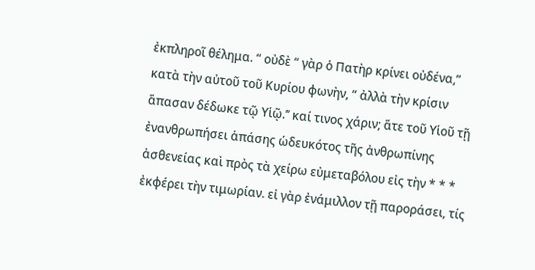ἐκπληροῖ θέλημα. “ οὐδὲ “ γὰρ ὁ Πατὴρ κρίνει oὐδένα,” κατὰ τὴν αὐτοῦ τοῦ Κυρίου φωνὴν, “ ἀλλὰ τὴν κρίσιν ἅπασαν δέδωκε τῷ Υἱῷ.’’ καί τινος χάριν; ἅτε τοῦ Υἱοῦ τῇ ἐνανθρωπήσει ἁπάσης ὡδευκότος τῆς ἀνθρωπίνης ἀσθενείας καὶ πρὸς τὰ χείρω εὐμεταβόλου εἰς τὴν * * * ἐκφέρει τὴν τιμωρίαν. εἰ γὰρ ἐνάμιλλον τῇ παροράσει, τίς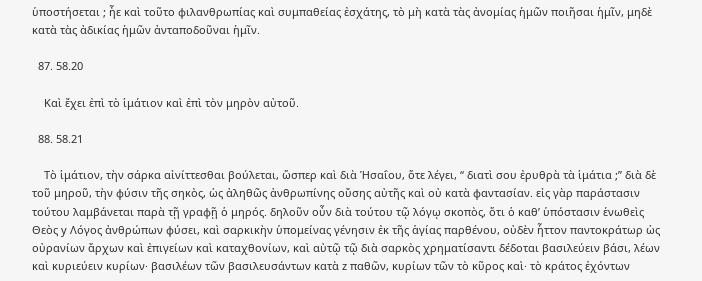ὑποστήσεται ; ἦε καὶ τοῦτο φιλανθρωπίας καὶ συμπαθείας ἐσχάτης, τὸ μὴ κατὰ τὰς ἀνομίας ἡμῶν ποιῆσαι ἡμῖν, μηδὲ κατὰ τὰς ἀδικίας ἡμῶν ἀνταποδοῦναι ἡμῖν.

  87. 58.20

    Καὶ ἔχει ἐπὶ τὸ ἱμάτιον καὶ ἐπὶ τὸν μηρὸν αὐτοῦ.

  88. 58.21

    Τὸ ἱμάτιον, τὴν σάρκα αἰνίττεσθαι βούλεται, ὥσπερ καὶ διὰ Ἡσαΐου, ὅτε λέγει, “ διατὶ σου ἐρυθρὰ τὰ ἱμάτια ;” διὰ δὲ τοῦ μηροῦ, τὴν φύσιν τῆς σηκὸς, ὡς ἀληθῶς ἀνθρωπίνης οὔσης αὐτῆς καὶ οὐ κατὰ φαντασίαν. εἰς γὰρ παράστασιν τούτου λαμβάνεται παρὰ τῇ γραφῇ ὁ μηρός. δηλοῦν οὖν διὰ τούτου τῷ λόγῳ σκοπὸς, ὅτι ὁ καθ’ ὑπόστασιν ἑνωθεὶς Θεὸς y Λόγος ἀνθρώπων φύσει, καὶ σαρκικὴν ὑπομείνας γένησιν ἐκ τῆς ἁγίας παρθένου, οὐδὲν ἧττον παντοκράτωρ ὡς οὐρανίων ἄρχων καὶ ἐπιγείων καὶ καταχθονίων, καὶ αὐτῷ τῷ διὰ σαρκὸς χρηματίσαντι δέδοται βασιλεύειν βάσι, λέων καὶ κυριεύειν κυρίων· βασιλέων τῶν βασιλευσάντων κατὰ z παθῶν, κυρίων τῶν τὸ κῦρος καὶ· τὸ κράτος ἐχόντων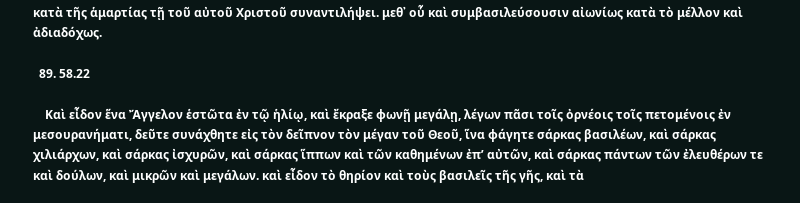κατὰ τῆς ἁμαρτίας τῇ τοῦ αὐτοῦ Χριστοῦ συναντιλήψει. μεθ᾿ οὗ καὶ συμβασιλεύσουσιν αἰωνίως κατὰ τὸ μέλλον καὶ ἀδιαδόχως.

  89. 58.22

    Καὶ εἶδον ἕνα Ἄγγελον ἑστῶτα ἐν τῷ ἡλίῳ, καὶ ἔκραξε φωνῇ μεγάλῃ, λέγων πᾶσι τοῖς ὀρνέοις τοῖς πετομένοις ἐν μεσουρανήματι, δεῦτε συνάχθητε εἰς τὸν δεῖπνον τὸν μέγαν τοῦ Θεοῦ, ἵνα φάγητε σάρκας βασιλέων, καὶ σάρκας χιλιάρχων, καὶ σάρκας ἰσχυρῶν, καὶ σάρκας ἵππων καὶ τῶν καθημένων ἐπ’ αὐτῶν, καὶ σάρκας πάντων τῶν ἐλευθέρων τε καὶ δούλων, καὶ μικρῶν καὶ μεγάλων. καὶ εἶδον τὸ θηρίον καὶ τοὺς βασιλεῖς τῆς γῆς, καὶ τὰ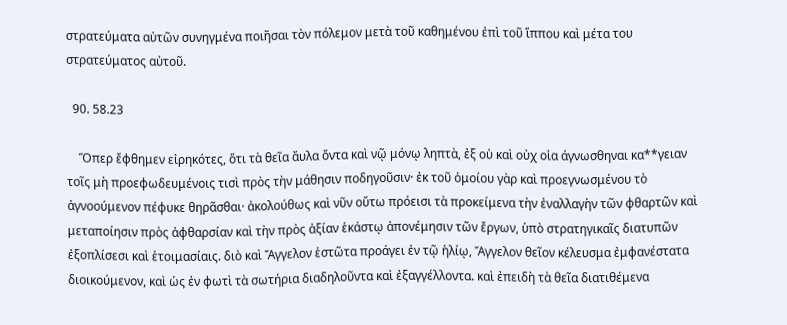στρατεύματα αὐτῶν συνηγμένα ποιῆσαι τὸν πόλεμον μετὰ τοῦ καθημένου ἐπὶ τοῦ ἵππου καὶ μέτα του στρατεύματος αὐτοῦ.

  90. 58.23

    Ὅπερ ἔφθημεν εἰρηκότες, ὅτι τὰ θεῖα ἄυλα ὄντα καὶ νῷ μόνῳ ληπτὰ, ἐξ οὑ καὶ οὐχ οἱα άγνωσθηναι κα**γειαν τοῖς μὴ προεφωδευμένοις τισὶ πρὸς τὴν μάθησιν ποδηγοῦσιν· ἐκ τοῦ ὁμοίου γὰρ καὶ προεγνωσμένου τὸ ἀγνοούμενον πέφυκε θηρᾶσθαι· ἀκολούθως καὶ νῦν οὕτω πρόεισι τὰ προκείμενα τὴν ἐναλλαγὴν τῶν φθαρτῶν καὶ μεταποίησιν πρὸς ἀφθαρσίαν καὶ τὴν πρὸς ἀξίαν ἑκάστῳ ἀπονέμησιν τῶν ἔργων, ὑπὸ στρατηγικαῖς διατυπῶν ἐξοπλίσεσι καὶ ἑτοιμασίαις. διὸ καὶ Ἄγγελον ἑστῶτα προάγει ἐν τῷ ἡλίῳ, Ἄγγελον θεῖον κέλευσμα ἐμφανέστατα διοικούμενον, καὶ ὡς ἐν φωτὶ τὰ σωτήρια διαδηλοῦντα καὶ ἐξαγγέλλοντα. καὶ ἐπειδὴ τὰ θεῖα διατιθέμενα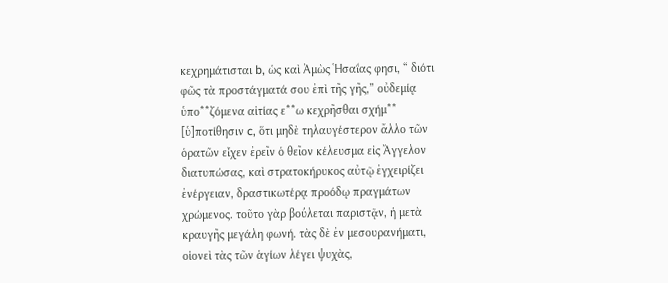κεχρημάτισται b, ὡς καὶ Ἀμὼς Ἡσαΐας φησι, “ διότι φῶς τὰ προστάγματά σου ἐπὶ τῆς γῆς,” οὐδεμίᾳ ὑπο**ζόμενα αἰτίας ε**ω κεχρῆσθαι σχήμ** [ὑ]ποτίθησιν c, ὅτι μηδὲ τηλαυγέστερον ἄλλο τῶν ὁρατῶν εἶχεν ἐρεῖν ὁ θεῖον κέλευσμα εἰς Ἄγγελον διατυπώσας, καὶ στρατοκήρυκος αὐτῷ ἐγχειρίζει ἐνέργειαν, δραστικωτέρᾳ προόδῳ πραγμάτων χρώμενος. τοῦτο γὰρ βούλεται παριστᾷν, ἡ μετὰ κραυγῆς μεγάλη φωνή. τὰς δὲ ἐν μεσουρανήματι, οἱονεὶ τὰς τῶν ἁγίων λέγει ψυχὰς,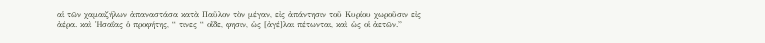αἱ τῶν χαμαιζήλων ἀπαναστάσα κατὰ Παῦλον τὸν μέγαν, εἰς ἀπάντησιν τοῦ Κυρίου χωροῦσιν εἰς ἀέρα. καὶ Ἡσαΐας ὁ προφήτης, “ τινες “ οἵδε, φησιν, ὡς [ἀγέ]λαι πέτωνται, καὶ ὡς οἱ ἀετῶν.”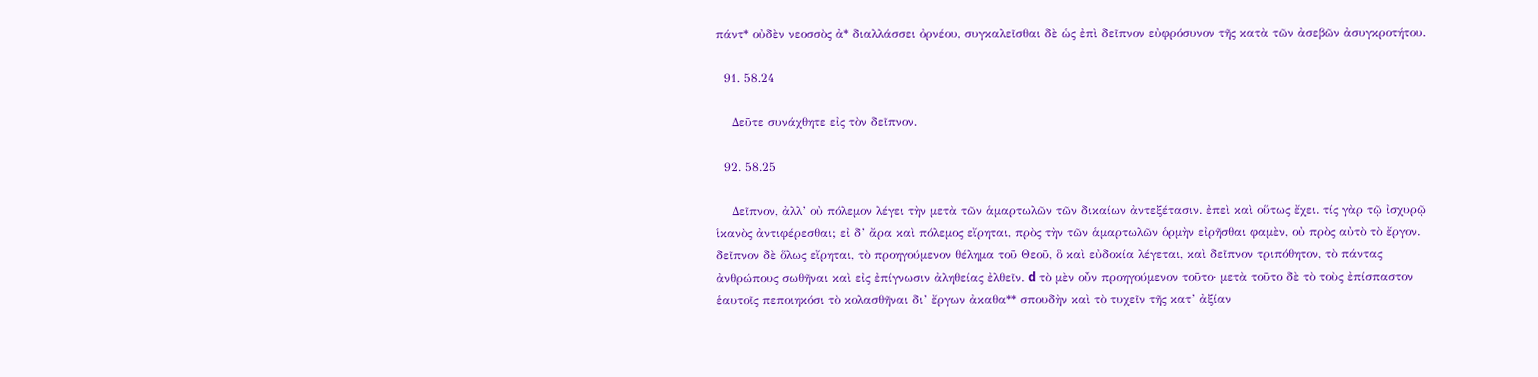πάντ* οὐδὲν νεοσσὸς ἀ* διαλλάσσει ὀρνέου, συγκαλεῖσθαι δὲ ὡς ἐπὶ δεῖπνον εὐφρόσυνον τῆς κατὰ τῶν ἀσεβῶν ἀσυγκροτήτου.

  91. 58.24

    Δεῦτε συνάχθητε εἰς τὸν δεῖπνον.

  92. 58.25

    Δεῖπνον, ἀλλ’ οὐ πόλεμον λέγει τὴν μετὰ τῶν ἁμαρτωλῶν τῶν δικαίων ἀντεξέτασιν. ἐπεὶ καὶ οὕτως ἔχει. τίς γὰρ τῷ ἰσχυρῷ ἱκανὸς ἀντιφέρεσθαι; εἰ δ’ ἄρα καὶ πόλεμος εἴρηται, πρὸς τὴν τῶν ἁμαρτωλῶν ὁρμὴν εἰρῆσθαι φαμὲν, οὐ πρὸς αὐτὸ τὸ ἔργον. δεῖπνον δὲ ὅλως εἴρηται, τὸ προηγούμενον θέλημα τοῦ Θεοῦ, ὃ καὶ εὐδοκία λέγεται, καὶ δεῖπνον τριπόθητον, τὸ πάντας ἀνθρώπους σωθῆναι καὶ εἰς ἐπίγνωσιν ἀληθείας ἐλθεῖν. d τὸ μὲν οὖν προηγούμενον τοῦτο· μετὰ τοῦτο δὲ τὸ τοὺς ἐπίσπαστον ἑαυτοῖς πεποιηκόσι τὸ κολασθῆναι δι’ ἔργων ἀκαθα** σπουδὴν καὶ τὸ τυχεῖν τῆς κατ’ ἀξίαν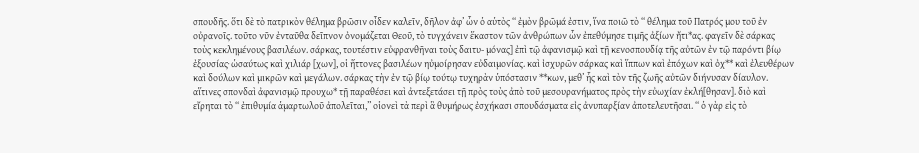σπουδῆς. ὅτι δὲ τὸ πατρικὸν θέλημα βρῶσιν οἶδεν καλεῖν, δῆλον ἀφ’ ὧν ὁ αὑτὸς “ ἐμὸν βρῶμά ἐστιν, ἵνα ποιῶ τὸ “ θέλημα τοῦ Πατρός μου τοῦ ἐν οὐρανοῖς. τοῦτο νῦν ἐνταῦθα δεῖπνον ὀνομάζεται Θεοῦ, τὸ τυγχάνειν ἕκαστον τῶν ἀνθρώπων ὧν ἐπεθύμησε τιμῆς ἀξίων ἤτι*ας. φαγεῖν δὲ σάρκας τοὺς κεκλημένους βασιλέων. σάρκας, τουτέστιν εὐφρανθῆναι τοὺς δαιτυ- μόνας] ἐπὶ τῷ ἀφανισμῷ καὶ τῇ κενοσπουδίᾳ τῆς αὐτῶν ἐν τῷ παρόντι βίῳ ἐξουσίας· ὡσαύτως καὶ χιλιάρ [χων], οἱ ἥττονες βασιλέων ηὐμοίρησαν εὐδαιμονίας. καὶ ἰσχυρῶν σάρκας καὶ ἵππων καὶ ἐπόχων καὶ ὀχ** καὶ ἐλευθέρων καὶ δούλων καὶ μικρῶν καὶ μεγάλων. σάρκας τὴν ἐν τῷ βίῳ τούτῳ τυχηρὰν ὑπόστασιν **κων, μεθ’ ἧς καὶ τὸν τῆς ζωῆς αὐτῶν διήνυσαν δίαυλον. αἵτινες σπονδαὶ ἀφανισμῷ προυχω* τῇ παραθέσει καὶ ἀντεξετάσει τῇ πρὸς τοὺς ἀπὸ τοῦ μεσουρανήματος πρὸς τὴν εὐωχίαν ἐκλή[θησαν]. διὸ καὶ εἴρηται τὸ “ ἐπιθυμία ἁμαρτωλοῦ ἀπολεῖται,” οἱονεὶ τὰ περὶ ἃ θυμήρως ἐσχήκασι σπουδάσματα εἰς ἀνυπαρξίαν ἀποτελευτῆσαι. “ ὁ γὰρ εἰς τὸ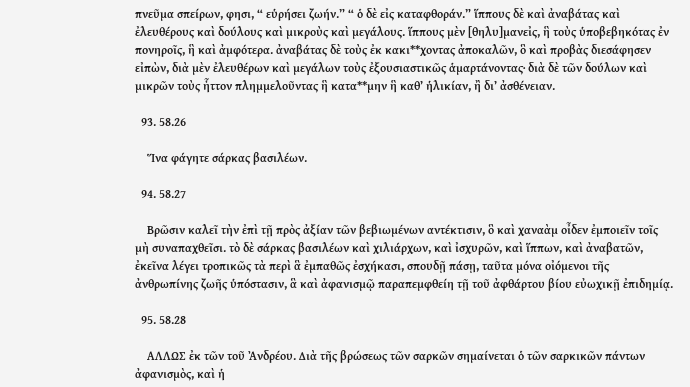πνεῦμα σπείρων, φησι, “ εὑρήσει ζωήν.” “ ὁ δὲ εἰς καταφθοράν.” ἵππους δὲ καὶ ἀναβάτας καὶ ἐλευθέρους καὶ δούλους καὶ μικροὺς καὶ μεγάλους. ἵππους μὲν [θηλυ]μανεἰς, ἣ τοὺς ὑποβεβηκότας ἐν πονηροῖς, ἣ καὶ ἀμφότερα. ἀναβάτας δὲ τοὺς ἐκ κακι**χοντας ἀποκαλῶν, ὃ καὶ προβὰς διεσάφησεν εἰπὼν, διὰ μὲν ἐλευθέρων καὶ μεγάλων τοὺς ἐξουσιαστικῶς ἁμαρτάνοντας· διὰ δὲ τῶν δούλων καὶ μικρῶν τοὺς ἧττον πλημμελοῦντας ἣ κατα**μην ἣ καθ’ ἡλικίαν, ἢ δι’ ἀσθένειαν.

  93. 58.26

    Ἵνα φάγητε σάρκας βασιλέων.

  94. 58.27

    Βρῶσιν καλεῖ τὴν ἐπὶ τῇ πρὸς ἀξίαν τῶν βεβιωμένων αντέκτισιν, ὃ καὶ χαναὰμ οἶδεν ἐμποιεῖν τοῖς μὴ συναπαχθεῖσι. τὸ δὲ σάρκας βασιλέων καὶ χιλιάρχων, καὶ ἰσχυρῶν, καὶ ἵππων, καὶ ἀναβατῶν, ἐκεῖνα λέγει τροπικῶς τὰ περὶ ἃ ἐμπαθῶς ἐσχήκασι, σπουδῇ πάσῃ, ταῦτα μόνα οἰόμενοι τῆς ἀνθρωπίνης ζωῆς ὑπόστασιν, ἃ καὶ ἀφανισμῷ παραπεμφθείη τῇ τοῦ ἀφθάρτου βίου εὐωχικῇ ἐπιδημίᾳ.

  95. 58.28

    ΑΛΛΩΣ ἐκ τῶν τοῦ Ἀνδρέου. Διὰ τῆς βρώσεως τῶν σαρκῶν σημαίνεται ὁ τῶν σαρκικῶν πάντων ἀφανισμὸς, καὶ ἡ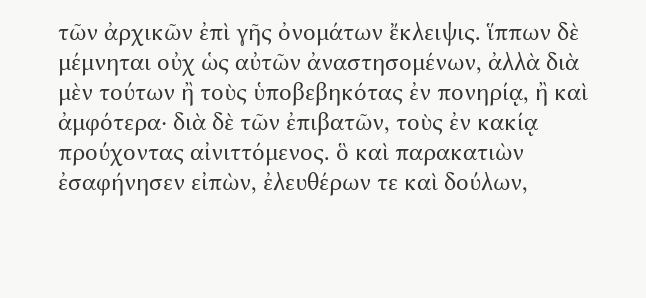τῶν ἀρχικῶν ἐπὶ γῆς ὀνομάτων ἔκλειψις. ἵππων δὲ μέμνηται οὐχ ὡς αὐτῶν ἀναστησομένων, ἀλλὰ διὰ μὲν τούτων ἢ τοὺς ὑποβεβηκότας ἐν πονηρίᾳ, ἢ καὶ ἀμφότερα· διὰ δὲ τῶν ἐπιβατῶν, τοὺς ἐν κακίᾳ προύχοντας αἰνιττόμενος. ὃ καὶ παρακατιὼν ἐσαφήνησεν εἰπὼν, ἐλευθέρων τε καὶ δούλων,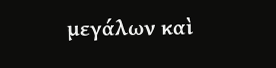μεγάλων καὶ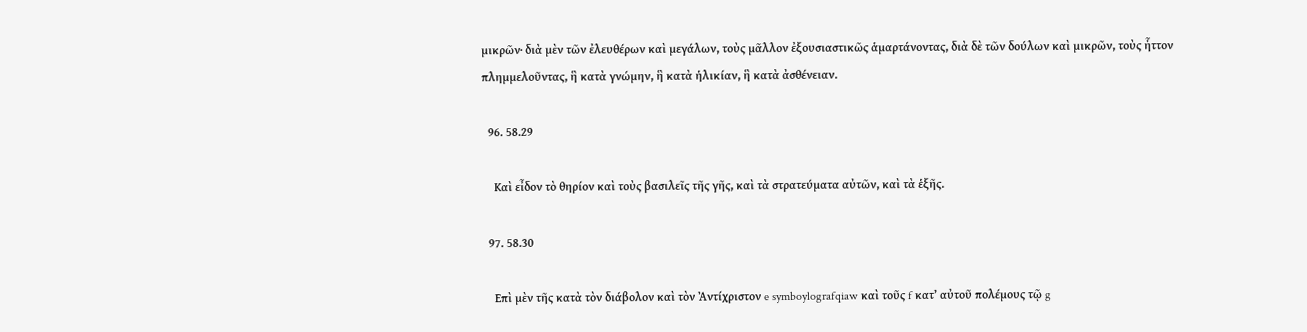μικρῶν· διὰ μὲν τῶν ἐλευθέρων καὶ μεγάλων, τοὺς μᾶλλον ἐξουσιαστικῶς ἁμαρτάνοντας, διὰ δὲ τῶν δούλων καὶ μικρῶν, τοὺς ἧττον πλημμελοῦντας, ἣ κατὰ γνώμην, ἣ κατὰ ἡλικίαν, ἣ κατὰ ἀσθένειαν.

  96. 58.29

    Καὶ εἶδον τὸ θηρίον καὶ τοὺς βασιλεῖς τῆς γῆς, καὶ τὰ στρατεύματα αὐτῶν, καὶ τὰ ἑξῆς.

  97. 58.30

    Επὶ μὲν τῆς κατὰ τὸν διάβολον καὶ τὸν Ἀντίχριστον e symboylografqiaw καὶ τοῦς f κατ’ αὐτοῦ πολέμους τῷ g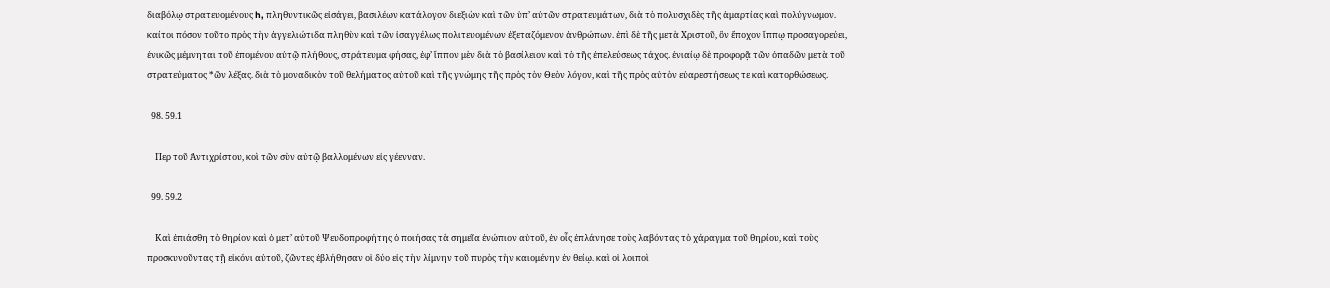διαβόλῳ στρατευομένους h, πληθυντικῶς εἰσάγει, βασιλέων κατάλογον διεξιὼν καὶ τῶν ὑπ’ αὐτῶν στρατευμάτων, διὰ τὸ πολυσχιδὲς τῆς ἁμαρτίας καὶ πολύγνωμον. καίτοι πόσον τοῦτο πρὸς τὴν ἀγγελιώτιδα πληθὺν καὶ τῶν ἰσαγγέλως πολιτευομένων ἐξεταζόμενον ἀνθρώπων. ἐπὶ δὲ τῆς μετὰ Χριστοῦ, ὃν ἔποχον ἵππῳ προσαγορεύει, ἑνικῶς μέμνηται τοῦ ἑπομένου αὐτῷ πλήθους, στράτευμα φήσας, ἐφ’ ἵππον μὲν διὰ τὸ βασίλειον καὶ τὸ τῆς ἐπελεύσεως τάχος. ἑνιαίῳ δὲ προφορᾷ τῶν ὀπαδῶν μετὰ τοῦ στρατεύματος *ῶν λέξας. διὰ τὸ μοναδικὸν τοῦ θελήματος αὐτοῦ καὶ τῆς γνώμης τῆς πρὸς τὸν Θεὸν λόγον, καὶ τῆς πρὸς αὐτὸν εὐαρεστήσεως τε καὶ κατορθώσεως.

  98. 59.1

    Περ τοῦ Ἀντιχρίστου, κοὶ τῶν σὺν αὐτῷ βαλλομένων εἰς γέενναν.

  99. 59.2

    Καὶ ἐπιάσθη τὸ θηρίον καὶ ὁ μετ’ αὐτοῦ Ψευδοπροφήτης ὁ ποιήσας τὰ σημεῖα ἐνώπιον αὐτοῦ, ἐν οἷς ἐπλάνησε τοὺς λαβόντας τὸ χάραγμα τοῦ θηρίου, καὶ τοὺς προσκυνοῦντας τῇ εἰκόνι αὐτοῦ, ζῶντες ἐβλήθησαν οἱ δύο εἰς τὴν λίμνην τοῦ πυρὸς τὴν καιομένην ἐν θείῳ. καὶ οἱ λοιποὶ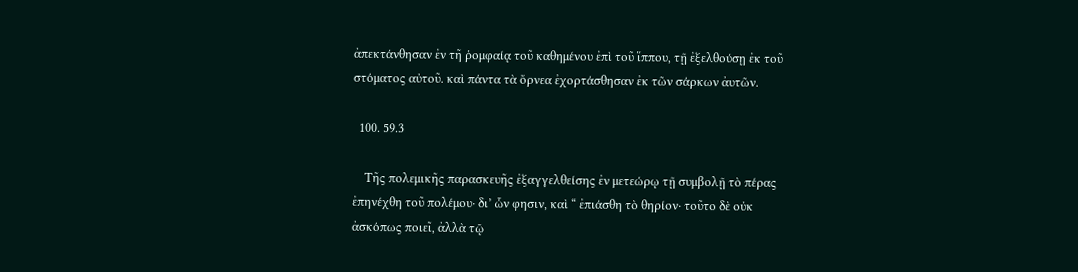ἀπεκτάνθησαν ἐν τῆ ῥομφαίᾳ τοῦ καθημένου ἐπὶ τοῦ ἵππου, τῇ ἐξελθούσῃ ἐκ τοῦ στόματος αὐτοῦ. καὶ πάντα τὰ ὄρνεα ἐχορτάσθησαν ἐκ τῶν σάρκων ἀυτῶν.

  100. 59.3

    Τῆς πολεμικῆς παρασκευῆς ἐξαγγελθείσης ἐν μετεώρῳ τῇ συμβολῇ τὸ πέρας ἐπηνέχθη τοῦ πολέμου· δι’ ὧν φησιν, καὶ “ ἐπιάσθη τὸ θηρίον· τοῦτο δὲ οὐκ ἀσκόπως ποιεῖ, ἀλλὰ τῷ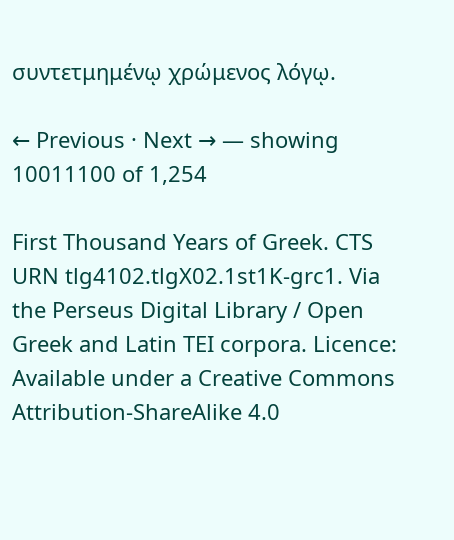συντετμημένῳ χρώμενος λόγῳ.

← Previous · Next → — showing 10011100 of 1,254

First Thousand Years of Greek. CTS URN tlg4102.tlgX02.1st1K-grc1. Via the Perseus Digital Library / Open Greek and Latin TEI corpora. Licence: Available under a Creative Commons Attribution-ShareAlike 4.0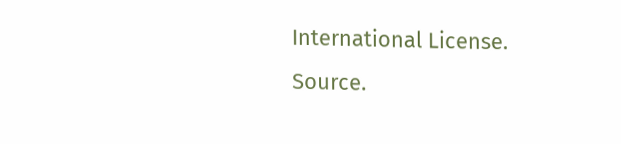International License. Source.